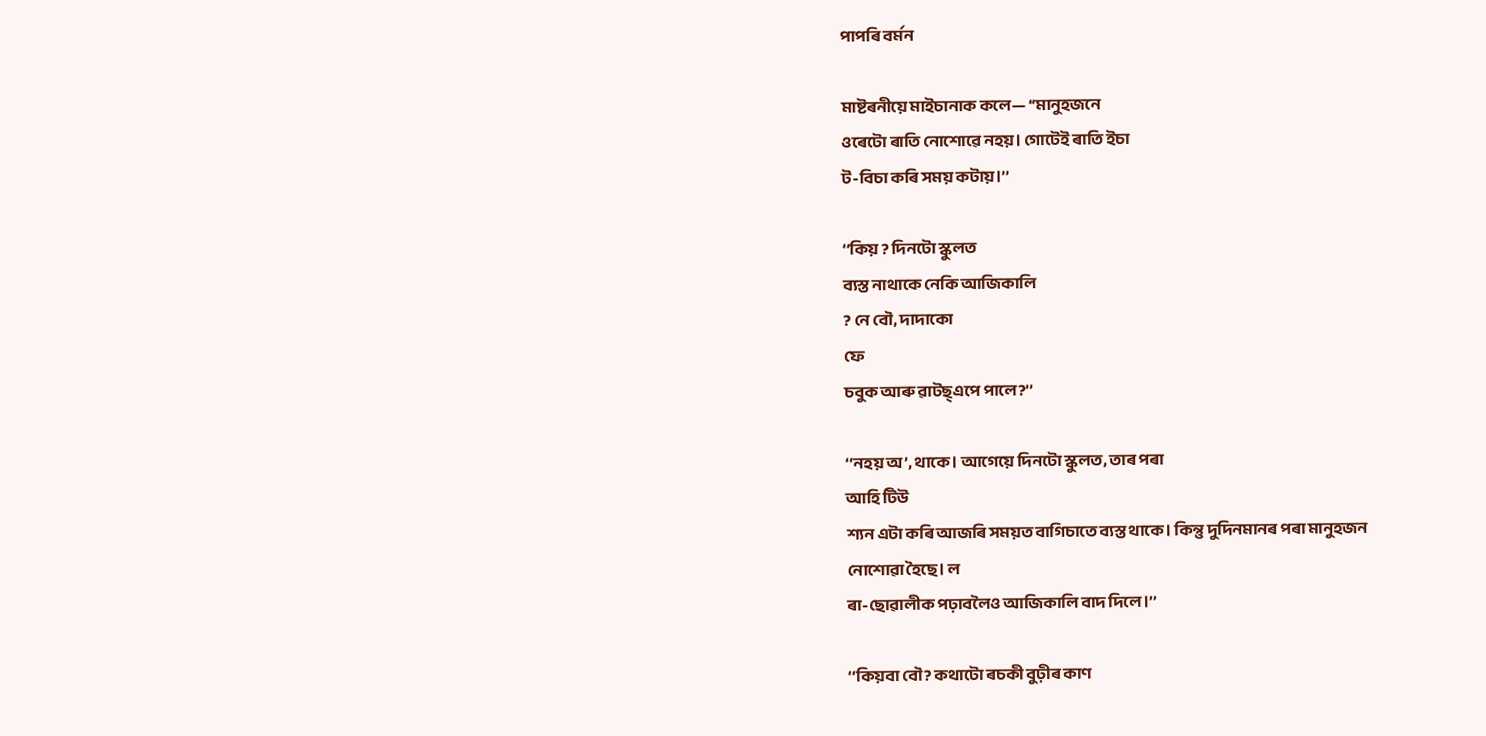পাপৰি বৰ্মন

মাষ্টৰনীয়ে‍ মাইচানাক কলে— ‘‘মানুহজনে
ওৰেটো ৰাতি নোশোৱে নহয়। গোটেই ৰাতি ইচা
ট-বিচা কৰি সময় কটায়।’’

‘‘কিয় ? দিনটো স্কুলত
ব্যস্ত নাথাকে নেকি আজিকালি
? নে বৌ, দাদাকো
ফে
চবুক আৰু ৱাটছ্‌এপে পালে?’’

‘‘নহয় অ’, থাকে। আগেয়ে দিনটো স্কুলত, তাৰ পৰা
আহি টিউ
শ্যন এটা কৰি আজৰি সময়ত বাগিচাতে ব্যস্ত থাকে। কিন্তু দুদিনমানৰ পৰা মানুহজন
নোশোৱা হৈছে। ল
ৰা-ছোৱালীক পঢ়াবলৈও আজিকালি বাদ দিলে।’’

‘‘কিয়বা বৌ? কথাটো ৰচকী বুঢ়ীৰ কাণ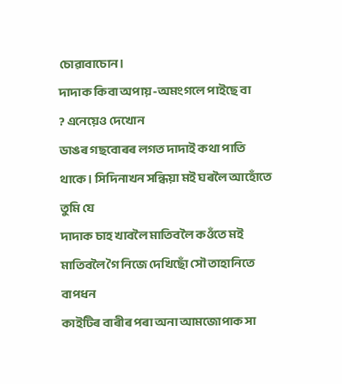চোৱাবাচোন।
দাদাক কিবা অপায়-অমংগলে পাইছে বা
? এনেয়েও দেখোন
ডাঙৰ গছবোৰৰ লগত দাদাই কথা পাতি থাকে। সিদিনাখন সন্ধিয়া মই ঘৰলৈ আহোঁতে তুমি যে
দাদাক চাহ খাবলৈ মাতিবলৈ কওঁতে মই মাতিবলৈ গৈ নিজে দেখিছোঁ সৌ তাহানিতে বাপধন
কাইটিৰ বাৰীৰ পৰা অনা আমজোপাক সা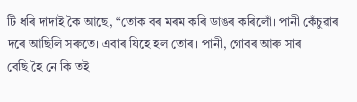টি ধৰি দাদাই কৈ আছে, ‘‘তোক বৰ মৰম কৰি ডাঙৰ কৰিলোঁ। পানী কেঁচুৱাৰ দৰে আছিলি সৰুতে। এবাৰ যিহে হল তোৰ। পানী, গোবৰ আৰু সাৰ
বেছি হৈ নে কি তই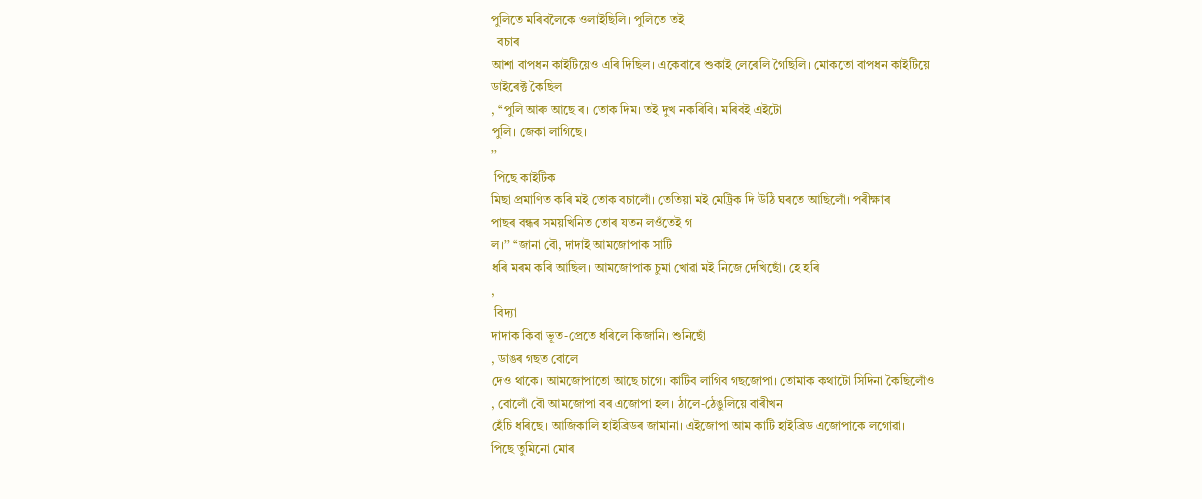পুলিতে মৰিবলৈকে ওলাইছিলি। পুলিতে তই
  বচাৰ
আশা বাপধন কাইটিয়েও এৰি দিছিল। একেবাৰে শুকাই লেৰেলি গৈছিলি। মোকতো বাপধন কাইটিয়ে
ডাইৰেক্ট কৈছিল
, ‘‘পুলি আৰু আছে ৰ। তোক দিম। তই দুখ নকৰিবি। মৰিবই এইটো
পুলি। জেকা লাগিছে।
’’
 পিছে কাইটিক
মিছা প্ৰমাণিত কৰি মই তোক বচালোঁ। তেতিয়া মই মেট্ৰিক দি উঠি ঘৰতে আছিলোঁ। পৰীক্ষাৰ
পাছৰ বন্ধৰ সময়খিনিত তোৰ যতন লওঁতেই গ
ল।’’ ‘‘জানা বৌ, দাদাই আমজোপাক সাটি
ধৰি মৰম কৰি আছিল। আমজোপাক চুমা খোৱা মই নিজে দেখিছোঁ। হে হৰি
,
 বিদ্যা
দাদাক কিবা ভূত-প্ৰেতে ধৰিলে কিজানি। শুনিছোঁ
, ডাঙৰ গছত বোলে
দেও থাকে। আমজোপাতো আছে চাগে। কাটিব লাগিব গছজোপা। তোমাক কথাটো সিদিনা কৈছিলোঁও
, বোলোঁ বৌ আমজোপা বৰ এজোপা হল। ঠালে-ঠেঙুলিয়ে বাৰীখন
হেঁচি ধৰিছে। আজিকালি হাইব্ৰিডৰ জামানা। এইজোপা আম কাটি হাইব্ৰিড এজোপাকে লগোৱা।
পিছে তুমিনো মোৰ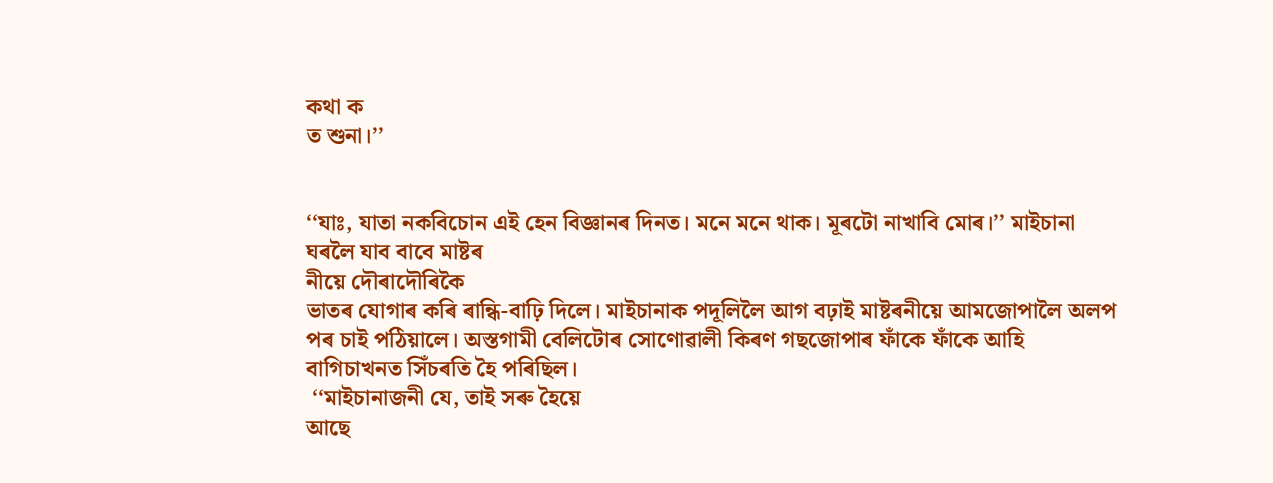কথা ক
ত শুনা।’’


‘‘যাঃ, যাতা নকবিচোন এই হেন বিজ্ঞানৰ দিনত। মনে মনে থাক। মূৰটো নাখাবি মোৰ।’’ মাইচানা
ঘৰলৈ যাব বাবে মাষ্টৰ
নীয়ে‍ দৌৰাদৌৰিকৈ‍
ভাতৰ যোগাৰ কৰি ৰান্ধি-বাঢ়ি দিলে। মাইচানাক পদূলিলৈ আগ বঢ়াই মাষ্টৰনীয়ে আমজোপালৈ অলপ
পৰ চাই পঠিয়ালে। অস্তগামী বেলিটোৰ সোণোৱালী কিৰণ গছজোপাৰ ফাঁকে ফাঁকে আহি
বাগিচাখনত সিঁচৰতি হৈ পৰিছিল।
 ‘‘মাইচানাজনী যে, তাই সৰু হৈয়ে
আছে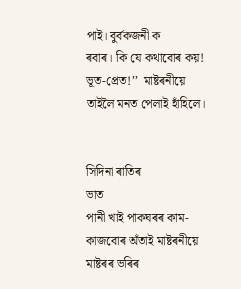পাই। বুৰ্বকজনী ক
ৰবাৰ। কি যে কথাবোৰ কয়! ভূত-প্ৰেত!’’  মাষ্টৰনীয়ে
তাইলৈ মনত পেলাই হাঁহিলে।


সিদিনা ৰাতিৰ
ভাত
পানী খাই পাকঘৰৰ কাম-কাজবোৰ অঁতাই মাষ্টৰনীয়ে
মাষ্টৰৰ ভৰিৰ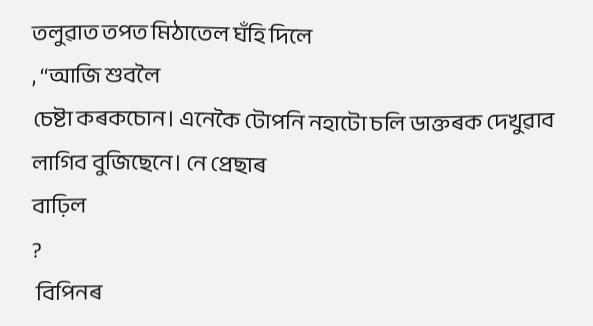তলুৱাত তপত মিঠাতেল ঘঁহি দিলে
, ‘‘আজি শুবলৈ
চেষ্টা কৰকচোন। এনেকৈ টোপনি নহাটো চলি ডাক্তৰক দেখুৱাব লাগিব বুজিছেনে। নে প্ৰেছাৰ
বাঢ়িল
?
 বিপিনৰ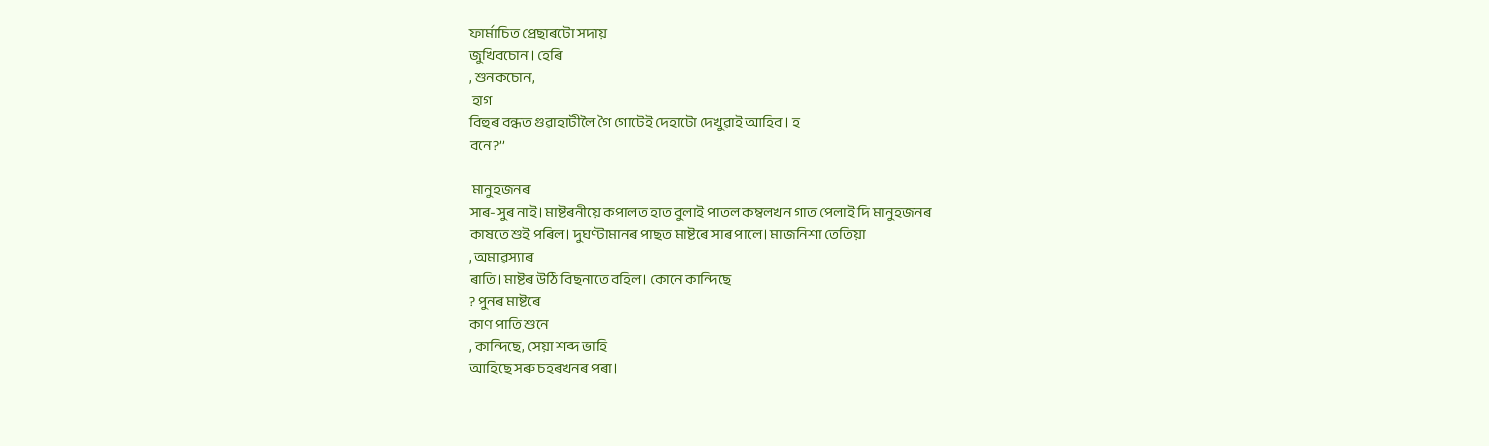ফাৰ্মাচি‍ত প্ৰেছাৰটো সদায়
জুখিবচোন। হেৰি
, শুনকচোন,
 হাগ
বিহুৰ বন্ধত গুৱাহাটীলৈ গৈ গোটেই দেহাটো দেখুৱাই আহিব। হ
বনে?’’

 মানুহজনৰ
সাৰ-সুৰ নাই। মাষ্টৰনীয়ে কপালত হাত বুলাই পাতল কম্বলখন গাত পেলাই দি মানুহজনৰ
কাষতে শুই পৰিল। দুঘণ্টামানৰ পাছত মাষ্টৰে সাৰ পালে। মাজনিশা তেতিয়া
, অমাৱস্যাৰ
ৰাতি। মাষ্টৰ উঠি বিছনাতে বহিল। কোনে কান্দিছে
? পুনৰ মাষ্টৰে
কাণ পাতি শুনে
, কান্দিছে, সেয়া শব্দ ভাহি
আহিছে সৰু চহৰখনৰ পৰা।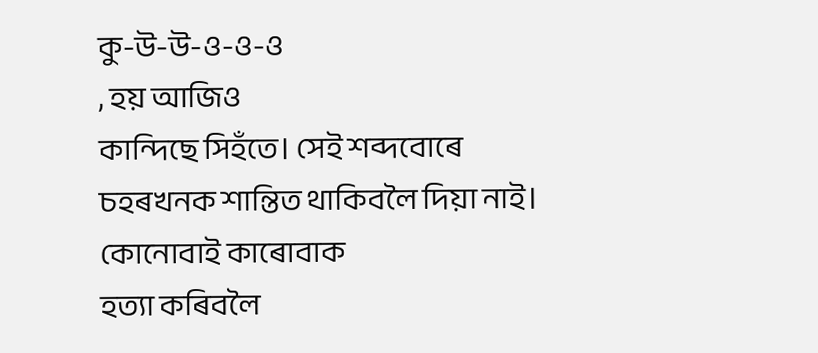কু-উ-উ-ও-ও-ও
, হয় আজিও
কান্দিছে সিহঁতে। সেই শব্দবোৰে চহৰখনক শান্তিত থাকিবলৈ দিয়া নাই। কোনোবাই কাৰোবাক
হত্যা কৰিবলৈ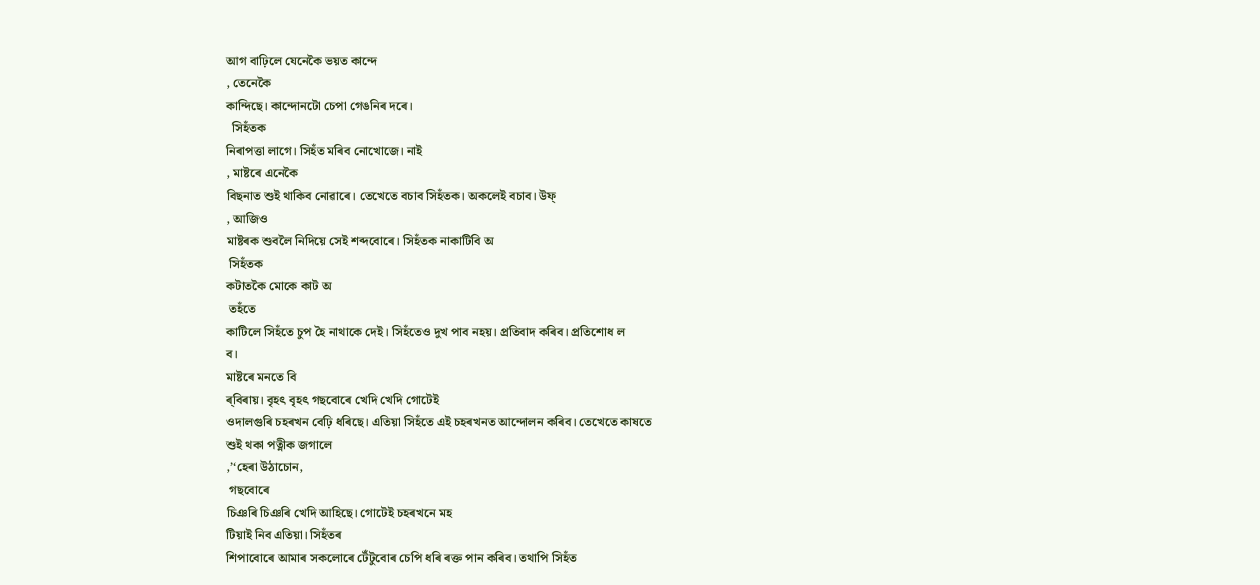আগ বাঢ়িলে যেনেকৈ ভয়ত কান্দে
, তেনেকৈ
কান্দিছে। কান্দোনটো চেপা গেঙনিৰ দৰে।
  সিহঁতক
নিৰাপত্তা লাগে। সিহঁত মৰিব নোখোজে। নাই
, মাষ্টৰে এনেকৈ
বিছনাত শুই থাকিব নোৱাৰে। তেখেতে বচাব সিহঁতক। অকলেই বচাব। উফ্
, আজিও
মাষ্টৰক শুবলৈ নিদিয়ে সেই শব্দবোৰে। সিহঁতক নাকাটিবি অ
 সিহঁতক
কটাতকৈ মোকে কাট অ
 তহঁতে
কাটিলে সিহঁতে চুপ হৈ নাথাকে দেই। সিহঁতেও দুখ পাব নহয়। প্ৰতিবাদ কৰিব। প্ৰতিশোধ ল
ব।
মাষ্টৰে মনতে বি
ৰ্‌বিৰায়। বৃহৎ বৃহৎ গছবোৰে খেদি খেদি গোটেই
ওদালগুৰি চহৰখন বেঢ়ি ধৰিছে। এতিয়া সিহঁতে এই চহৰখনত আন্দোলন কৰিব। তেখেতে কাষতে
শুই থকা পত্নীক জগালে
,’‘হেৰা উঠাচোন,
 গছবোৰে
চিঞৰি চিঞৰি খেদি আহিছে। গোটেই চহৰখনে মহ
টি‍য়াই নিব এতিয়া। সিহঁতৰ
শিপাবোৰে আমাৰ সকলোৰে টেঁটুবোৰ চেপি ধৰি ৰক্ত পান কৰিব। তথাপি সিহঁত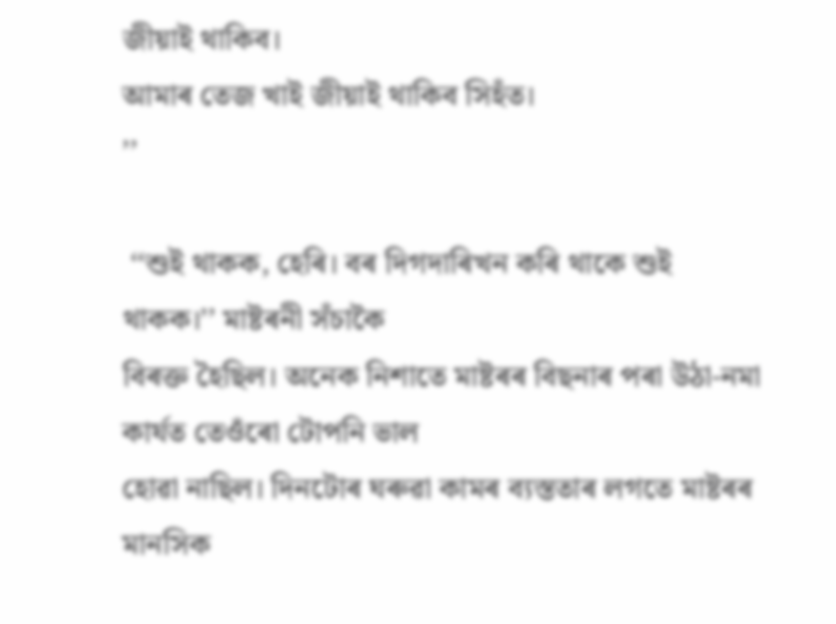জীয়াই থাকিব।
আমাৰ তেজ খাই জীয়াই থাকিব সিহঁত।
’’

 ‘‘শুই থাকক, হেৰি। বৰ দিগদাৰিখন কৰি থাকে শুই থাকক।’’ মাষ্টৰনী সঁচাকৈ
বিৰক্ত হৈছিল। অনেক নিশাতে মাষ্টৰৰ বিছনাৰ পৰা উঠা-নমা কাৰ্যত তেওঁৰো টোপনি ভাল
হোৱা নাছিল। দিনটোৰ ঘৰুৱা কামৰ ব্যস্ততাৰ লগতে মাষ্টৰৰ মানসিক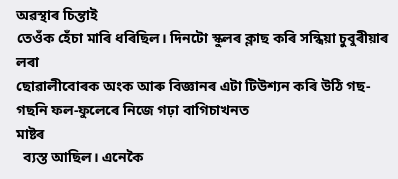অৱস্থাৰ চিন্তাই
তেওঁক হেঁচা মাৰি ধৰিছিল। দিনটো স্কুলৰ ক্লাছ কৰি সন্ধিয়া চুবুৰীয়াৰ লৰা
ছোৱালীবোৰক অংক আৰু বিজ্ঞানৰ এটা টিউশ্যন কৰি উঠি গছ-গছনি ফল-ফুলেৰে নিজে গঢ়া বাগিচাখনত
মাষ্টৰ
  ব্যস্ত আছিল। এনেকৈ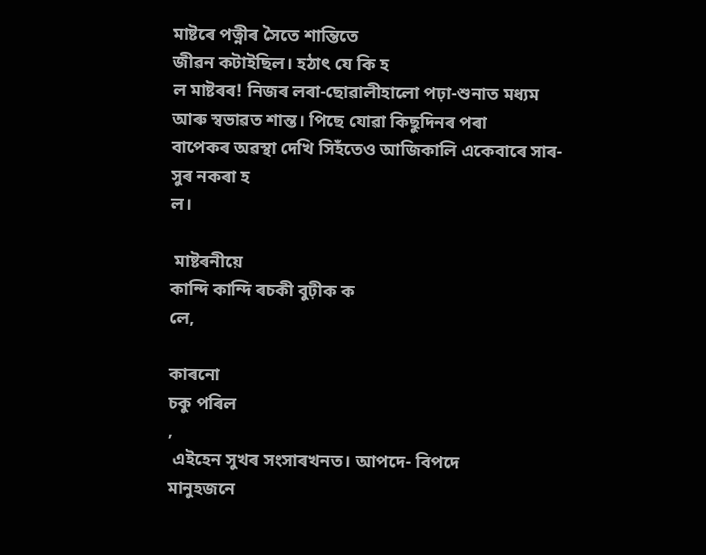মাষ্টৰে পত্নীৰ সৈতে শান্তিতে
জীৱন কটাইছিল। হঠাৎ যে কি হ
ল মাষ্টৰৰ! নিজৰ লৰা-ছোৱালীহালো পঢ়া-শুনাত মধ্যম আৰু স্বভাৱত শান্ত। পিছে যোৱা কিছুদিনৰ পৰা
বাপেকৰ অৱস্থা দেখি সিহঁতেও আজিকালি একেবাৰে সাৰ-সুৰ নকৰা হ
ল।

 মাষ্টৰনীয়ে
কান্দি কান্দি ৰচকী বুঢ়ীক ক
লে,

কাৰনো
চকু পৰিল
,
 এইহেন সুখৰ সংসাৰখনত। আপদে- বিপদে
মানুহজনে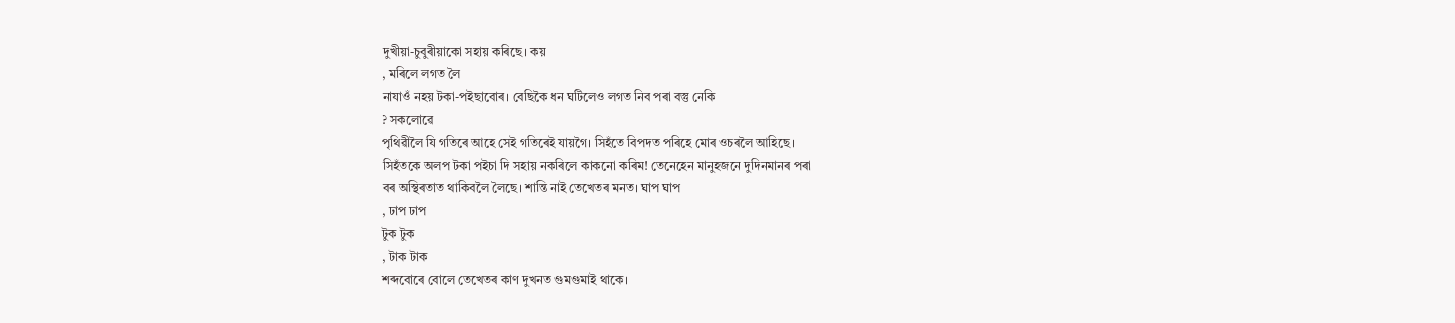দুখীয়া-চুবুৰীয়াকো সহায় কৰিছে। কয়
, মৰিলে লগত লৈ
নাযাওঁ নহয় টকা-পইছাবোৰ। বেছিকৈ ধন ঘটিলেও লগত নিব পৰা বস্তু নেকি
? সকলোৱে
পৃথিৱীলৈ যি গতিৰে আহে সেই গতিৰেই যায়গৈ। সিহঁতে বিপদত পৰিহে মোৰ ওচৰলৈ আহিছে।
সিহঁতকে অলপ টকা পইচা দি সহায় নকৰিলে কাকনো কৰিম! তেনেহেন মানুহজনে দুদিনমানৰ পৰা
বৰ অস্থিৰতাত থাকিবলৈ লৈছে। শান্তি নাই তেখেতৰ মনত। ঘাপ ঘাপ
, ঢাপ ঢাপ
টুক টুক
, টাক টাক
শব্দবোৰে বোলে তেখেতৰ কাণ দুখনত গুমগুমাই থাকে।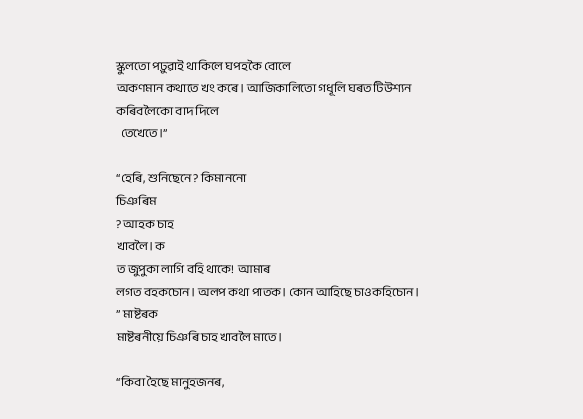স্কুলতো পঢ়ুৱাই থাকিলে ঘপহকৈ বোলে
অকণমান কথাতে খং কৰে। আজিকালিতো গধূলি ঘৰত টিউশ্যন কৰিবলৈকো বাদ দিলে
  তেখেতে।’’

‘‘হেৰি, শুনিছেনে? কিমাননো
চিঞৰিম
? আহক চাহ
খাবলৈ। ক
ত জুপুকা লাগি বহি থাকে!  আমাৰ
লগত বহকচোন। অলপ কথা পাতক। কোন আহিছে চাওকহিচোন।
’’ মাষ্টৰক
মাষ্টৰনীয়ে চিঞৰি চাহ খাবলৈ মাতে।

‘‘কিবা হৈছে মানুহজনৰ,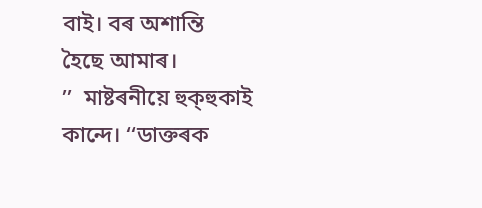বাই। বৰ অশান্তি
হৈছে আমাৰ।
’’  মাষ্টৰনীয়ে হুক্‌হুকাই কান্দে। ‘‘ডাক্তৰক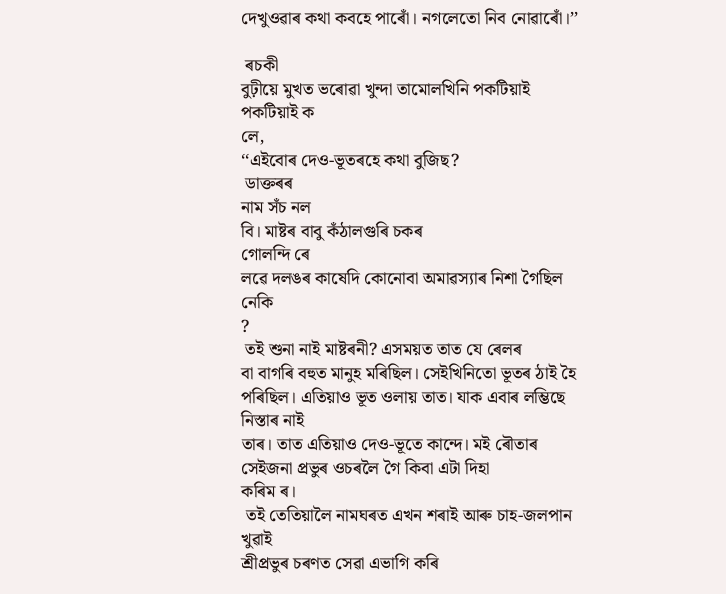দেখুওৱাৰ কথা কবহে পাৰোঁ। নগলেতো নিব নোৱাৰোঁ।’’

 ৰচকী
বুঢ়ীয়ে মুখত ভৰোৱা খুন্দা তামোলখিনি পকটিয়াই পকটিয়াই ক
লে,
‘‘এইবোৰ দেও-ভূতৰহে কথা বুজিছ?
 ডাক্তৰৰ
নাম সঁচ নল
বি। মাষ্টৰ বাবু কঁঠালগুৰি চকৰ
গোলন্দি ৰে
লৱে দলঙৰ কাষেদি কোনোবা অমাৱস্যাৰ নিশা গৈছিল
নেকি
?
 তই শুনা নাই মাষ্টৰনী? এসময়ত তাত যে ৰেলৰ
বা বাগৰি বহুত মানুহ মৰিছিল। সেইখিনিতো ভূতৰ ঠাই হৈ পৰিছিল। এতিয়াও ভূত ওলায় তাত। যাক এবাৰ লম্ভিছে নিস্তাৰ নাই
তাৰ। তাত এতিয়াও দেও-ভূতে কান্দে। মই ৰৌতাৰ সেইজনা প্ৰভুৰ ওচৰলৈ গৈ কিবা এটা দিহা
কৰিম ৰ।
 তই তেতিয়ালৈ নামঘৰত এখন শৰাই আৰু চাহ-জলপান খুৱাই
শ্ৰীপ্ৰভুৰ চৰণত সেৱা এভাগি কৰি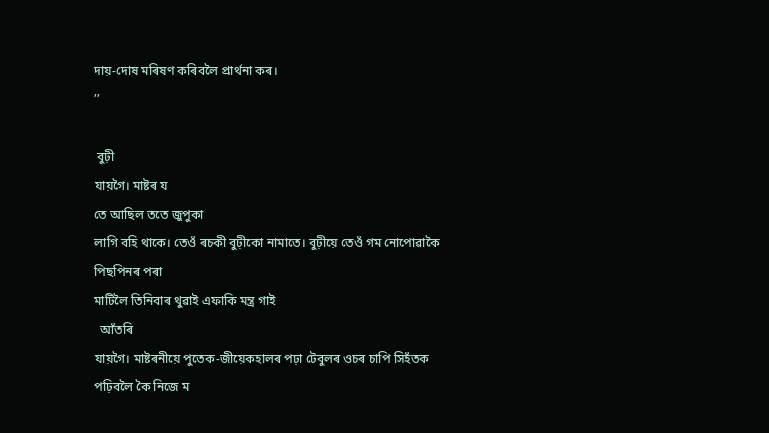দায়-দোষ মৰিষণ কৰিবলৈ প্ৰাৰ্থনা কৰ।
’’

 বুঢ়ী
যায়গৈ। মাষ্টৰ য
তে আছিল ততে জুপুকা
লাগি বহি থাকে। তেওঁ ৰচকী বুঢ়ীকো নামাতে। বুঢ়ীয়ে তেওঁ গম নোপোৱাকৈ পিছপিনৰ পৰা
মাটিলৈ তিনিবাৰ থুৱাই এফাকি মন্ত্ৰ গাই
  আঁতৰি
যায়গৈ। মাষ্টৰনীয়ে পুতেক-জীয়েকহালৰ পঢ়া টেবুলৰ ওচৰ চাপি সিহঁতক পঢ়িবলৈ কৈ নিজে ম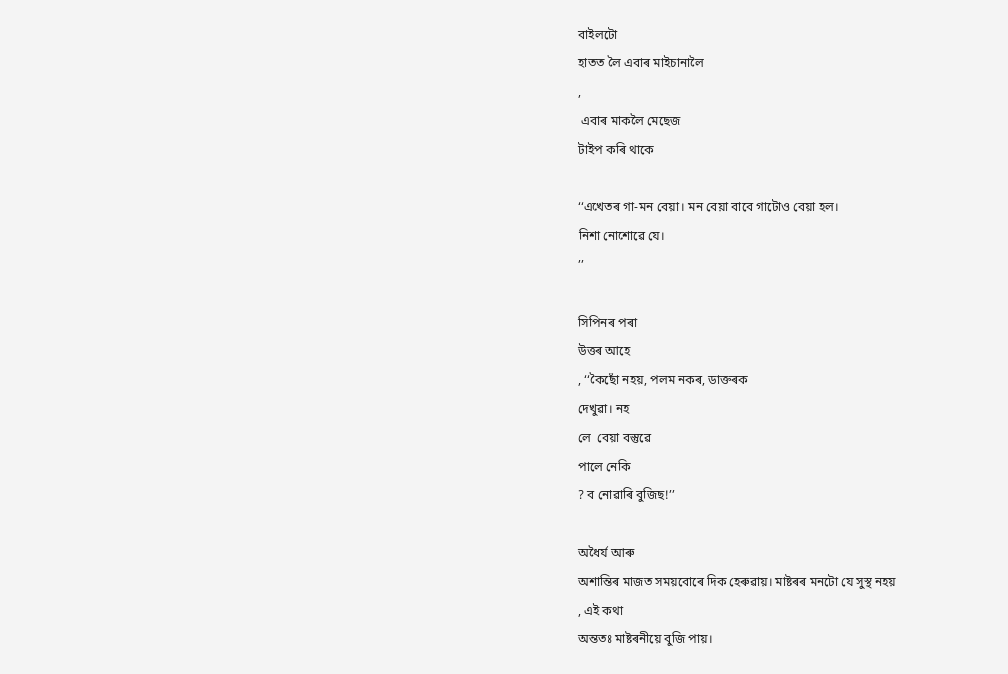বাইলটো
হাতত লৈ এবাৰ মাইচানালৈ
,
 এবাৰ মাকলৈ মেছেজ
টাইপ কৰি থাকে

‘‘এখেতৰ গা-মন বেয়া। মন বেয়া বাবে গাটোও বেয়া হল।
নিশা নোশোৱে যে।
’’

সিপিনৰ পৰা
উত্তৰ আহে
, ‘‘কৈছোঁ নহয়, পলম নকৰ, ডাক্তৰক
দেখুৱা। নহ
লে  বেয়া বস্তুৱে
পালে নেকি
? ব নোৱাৰি বুজিছ!’’

অধৈৰ্য আৰু
অশান্তিৰ মাজত সময়বোৰে দিক হেৰুৱায়। মাষ্টৰৰ মনটো যে সুস্থ নহয়
, এই কথা
অন্ততঃ মাষ্টৰনীয়ে বুজি পায়।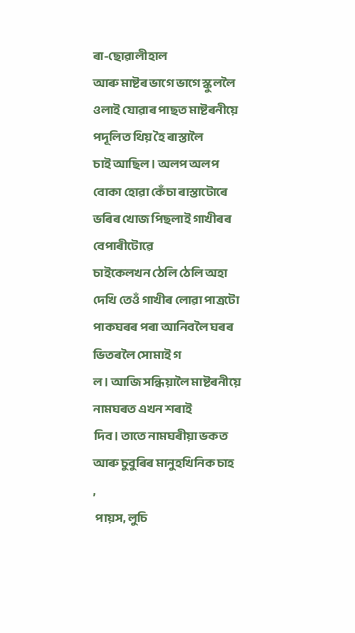ৰা-ছোৱালীহাল
আৰু মাষ্টৰ ভাগে ভাগে স্কুললৈ ওলাই যোৱাৰ পাছত মাষ্টৰনীয়ে পদূলিত থিয় হৈ ৰাস্তালৈ
চাই আছিল। অলপ অলপ বোকা হোৱা কেঁচা ৰাস্তাটোৰে ভৰিৰ খোজ পিছলাই গাখীৰৰ বেপাৰীটোৱে
চাইকেলখন ঠেলি ঠেলি অহা দেখি তেওঁ গাখীৰ লোৱা পাত্ৰটো পাকঘৰৰ পৰা আনিবলৈ ঘৰৰ
ভিতৰলৈ সোমাই গ
ল। আজি সন্ধিয়ালৈ মাষ্টৰনীয়ে নামঘৰত এখন শৰাই
দিব। তাতে নামঘৰীয়া ভকত আৰু চুবুৰিৰ মানুহখিনিক চাহ
,
 পায়স, লুচি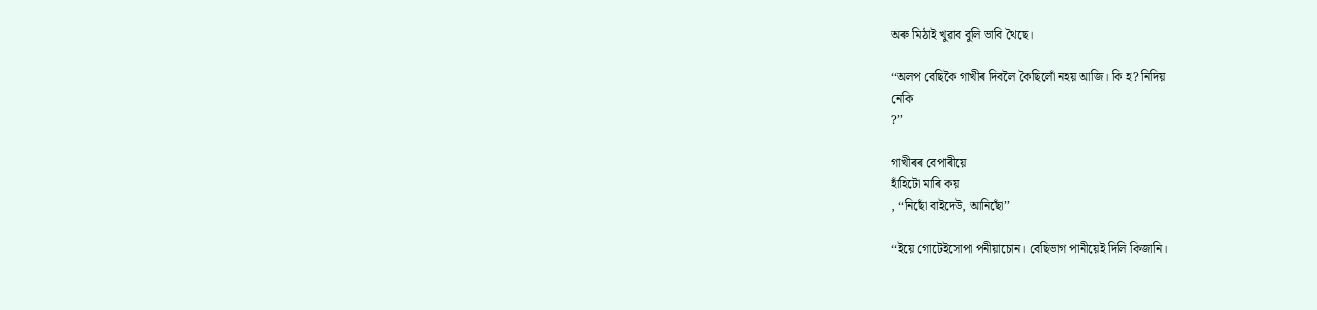অৰু মিঠাই খুৱাব বুলি ভাবি থৈছে।

‘‘অলপ বেছিকৈ গাখীৰ দিবলৈ কৈছিলোঁ নহয় আজি। কি হ? নিদিয়
নেকি
?’’

গাখীৰৰ বেপাৰীয়ে
হাঁহিটো মাৰি কয়
, ‘‘নিছোঁ বাইদেউ, আনিছোঁ’’

‘‘ইয়ে গোটেইসোপা পনীয়াচোন। বেছিভাগ পানীয়েই দিলি কিজানি।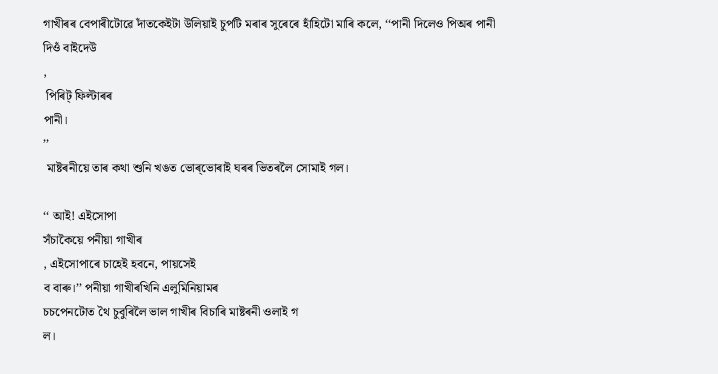গাখীৰৰ বেপাৰীটোৱে‍ দাঁতকেইটা উলিয়াই চুপটি মৰাৰ সুৰেৰে হাঁহিটো মাৰি কলে, ‘‘পানী দিলেও পিঅৰ পানী
দিওঁ বাইদেউ
,
 পিৰিট্ ফিল্টাৰৰ
পানী।
’’
 মাষ্টৰনীয়ে তাৰ কথা শুনি খঙত ভোৰ্‌ভোৰাই ঘৰৰ ভিতৰলৈ সোমাই গল।

‘‘ আই! এইসোপা
সঁচাকৈয়ে পনীয়া গাখীৰ
, এইসোপাৰে চাহেই হবনে, পায়সেই
ব বাৰু।’’ পনীয়া গাখীৰখিনি এলুমিনিয়ামৰ
চচপেনটোত থৈ চুবুৰিলৈ ভাল গাখীৰ বিচাৰি মাষ্টৰনী ওলাই গ
ল।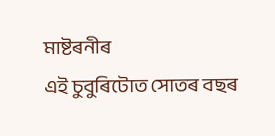মাষ্টৰনীৰ
এই চুবুৰিটোত সোতৰ বছৰ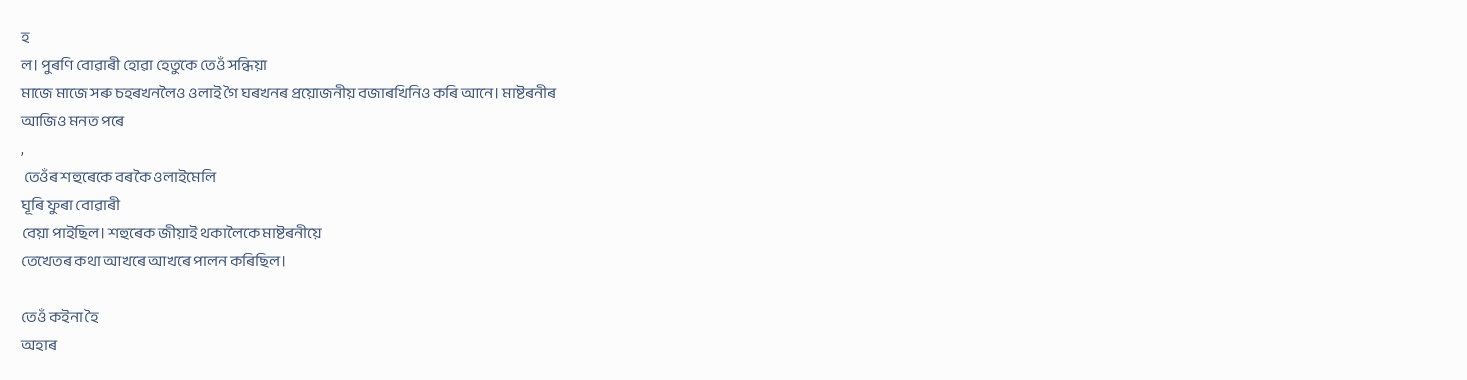হ
ল। পুৰণি বোৱাৰী হোৱা হেতুকে তেওঁ সন্ধিয়া
মাজে মাজে সৰু চহৰখনলৈও ওলাই গৈ ঘৰখনৰ প্ৰয়োজনীয় বজাৰখিনিও কৰি আনে। মাষ্টৰনীৰ
আজিও মনত পৰে
,
 তেওঁৰ শহুৰেকে বৰকৈ ওলাইমেলি
ঘূৰি ফুৰা বোৱাৰী
বেয়া পাইছিল। শহুৰেক জীয়াই থকালৈকে মাষ্টৰনীয়ে
তেখেতৰ কথা আখৰে আখৰে পালন কৰিছিল।

তেওঁ কইনা হৈ
অহাৰ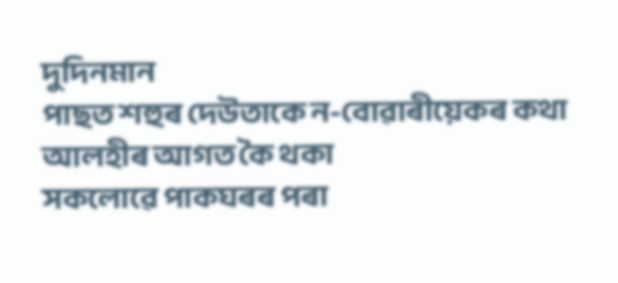দুদিনমান
পাছত শহুৰ দেউতাকে ন-বোৱাৰীয়েকৰ কথা আলহীৰ আগত কৈ থকা
সকলোৱে পাকঘৰৰ পৰা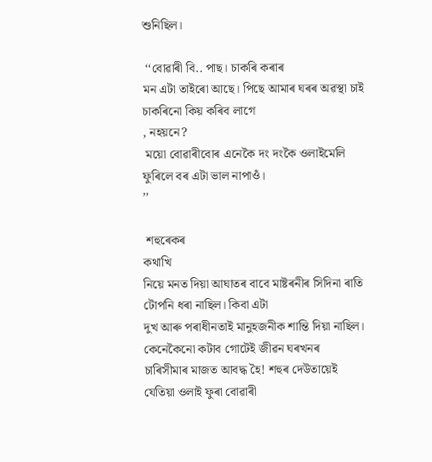শুনিছিল।

 ‘‘বোৱাৰী বি.. পাছ। চাকৰি কৰাৰ
মন এটা তাইৰো আছে। পিছে আমাৰ ঘৰৰ অৱস্থা চাই চাকৰিনো কিয় কৰিব লাগে
, নহয়নে?
 ময়ো বোৱাৰীবোৰ এনেকৈ দং দংকৈ ওলাইমেলি
ফুৰিলে বৰ এটা ভাল নাপাওঁ।
’’

 শহুৰেকৰ
কথাখি
নিয়ে‍ মনত দিয়া আঘাতৰ বাবে মাষ্টৰনীৰ সিদিনা ৰাতি টোপনি ধৰা নাছিল। কিবা এটা
দুখ আৰু পৰাধীনতাই মানুহজনীক শান্তি দিয়া নাছিল। কেনেকৈনো কটাব গোটেই জীৱন ঘৰখনৰ
চাৰিসীমাৰ মাজত আবদ্ধ হৈ! শহুৰ দেউতায়েই যেতিয়া ওলাই ফুৰা বোৱাৰী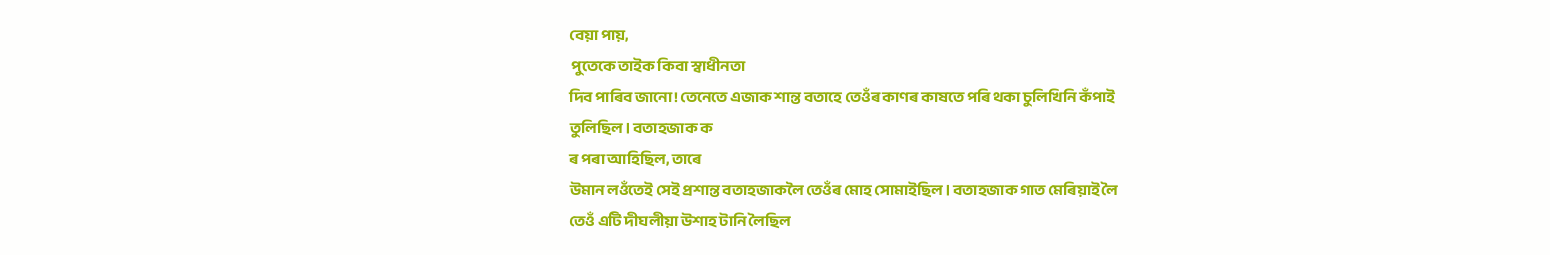বেয়া পায়,
 পুতেকে তাইক কিবা স্বাধীনতা
দিব পাৰিব জানো! তেনেতে এজাক শান্ত বতাহে তেওঁৰ কাণৰ কাষতে পৰি থকা চুলিখিনি কঁপাই
তুলিছিল। বতাহজাক ক
ৰ পৰা আহিছিল, তাৰে
উমান লওঁতেই সেই প্ৰশান্ত বতাহজাকলৈ তেওঁৰ মোহ সোমাইছিল। বতাহজাক গাত মেৰিয়াই লৈ
তেওঁ এটি দীঘলীয়া উশাহ টানি লৈছিল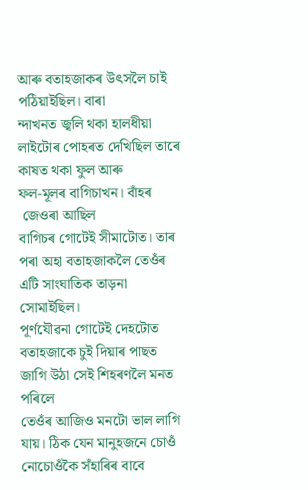আৰু বতাহজাকৰ উৎসলৈ চাই পঠিয়াইছিল। বাৰা
ন্দাখনত জ্বলি থকা হালধীয়া লাইটোৰ পোহৰত দেখিছিল তাৰে কাষত থকা ফুল আৰু
ফল-মূলৰ বাগিচাখন। বাঁহৰ
 জেওৰা আছিল
বাগিচৰ গোটেই সীমাটোত। তাৰ পৰা অহা বতাহজাকলৈ তেওঁৰ এটি সাংঘাতিক তাড়না সোমাইছিল।
পূৰ্ণযৌৱনা গোটেই দেহটোত বতাহজাকে চুই দিয়াৰ পাছত জাগি উঠা সেই শিহৰণলৈ মনত পৰিলে
তেওঁৰ আজিও মনটো ভাল লাগি যায়। ঠিক যেন মানুহজনে চোওঁ নোচোওঁকৈ সঁহাৰিৰ বাবে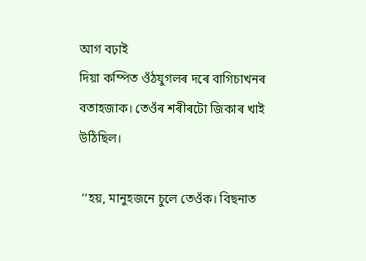আগ বঢ়াই
দিয়া কম্পিত ওঁঠযুগলৰ দৰে বাগিচাখনৰ বতাহজাক। তেওঁৰ শৰীৰটো জিকাৰ খাই উঠিছিল।

 ‘‘হয়, মানুহজনে চুলে তেওঁক। বিছনাত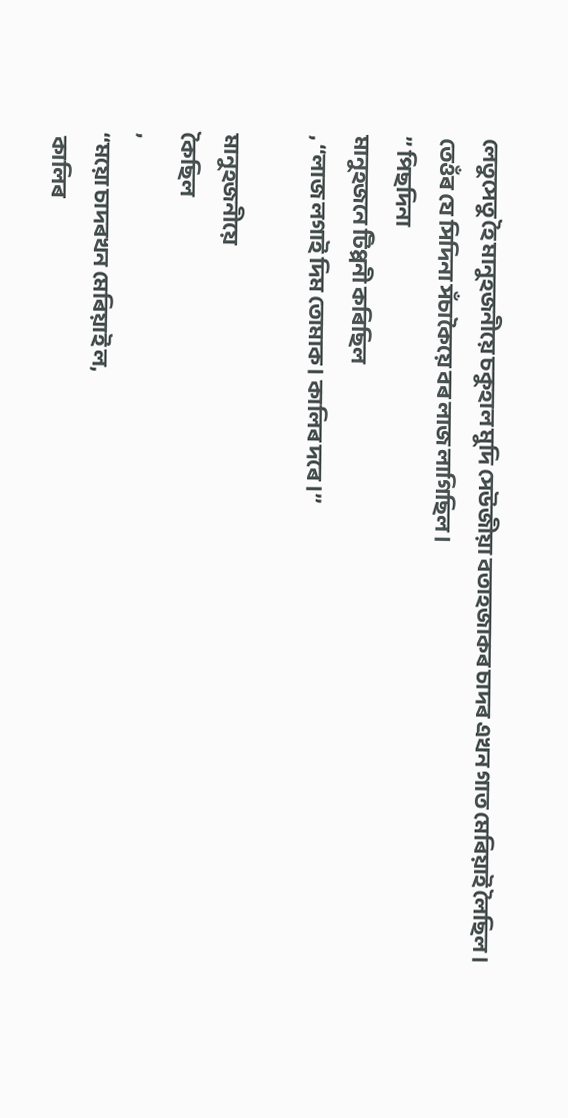লেতুসেতু হৈ মানুহজনীয়ে চকুহাল মুদি সেউজীয়া বতাহজাকৰ চাদৰ এখন গাত মেৰিয়াই লৈছিল।
তেওঁৰ যে সিদিনা সঁচাকৈয়ে বৰ লাজ লাগিছিল।
’’ পিছদিনা
মানুহজনে টিপ্পনী কৰিছিল
, ‘‘লাজ লগাই দিম তোমাক। কালিৰ দৰে।’’

মানুহজনীয়ে
কৈছিল
,
‘‘ময়ো চাদৰখন মেৰিয়াই ল,
 কালিৰ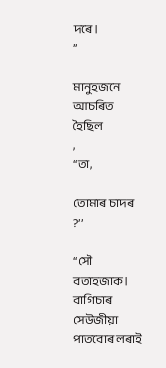দৰে।
’’

মানুহজনে আচৰিত
হৈছিল
,
‘‘তা,

তোমাৰ চাদৰ
?’’

‘‘সৌ বতাহজাক। বাগিচাৰ সেউজীয়া পাতবোৰ লৰাই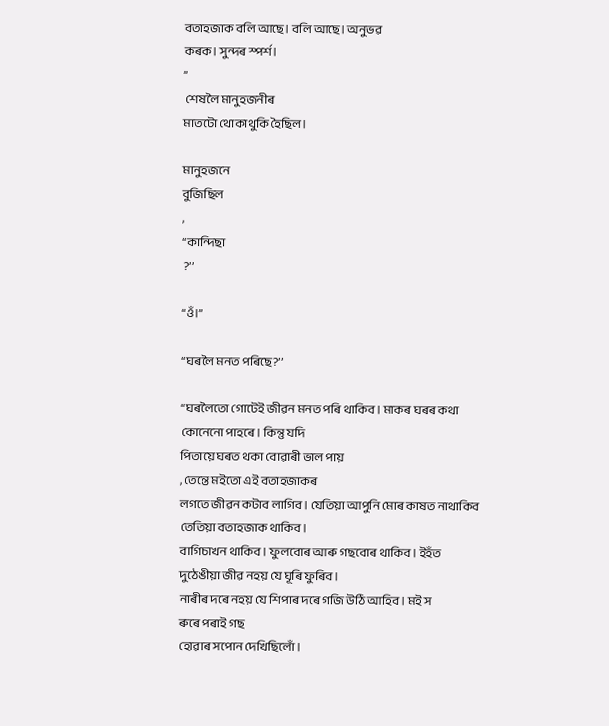বতাহজাক বলি আছে। বলি আছে। অনুভৱ
কৰক। সুন্দৰ স্পৰ্শ।
’’
 শেষলৈ মানুহজনীৰ
মাতটো থোকাথুকি হৈছিল।

মানুহজনে
বুজিছিল
,
‘‘কান্দিছা
 ?’’

‘‘ওঁ।’’

‘‘ঘৰলৈ মনত পৰিছে?’’

‘‘ঘৰলৈতো গোটেই জীৱন মনত পৰি থাকিব। মাকৰ ঘৰৰ কথা কোনেনো পাহৰে। কিন্তু যদি
পিতায়ে ঘৰত থকা বোৱাৰী ভাল পায়
, তেন্তে মইতো এই বতাহজাকৰ
লগতে জীৱন কটাব লাগিব। যেতিয়া আপুনি মোৰ কাষত নাথাকিব তেতিয়া বতাহজাক থাকিব।
বাগিচাখন থাকিব। ফুলবোৰ আৰু গছবোৰ থাকিব। ইহঁত দুঠেঙীয়া জীৱ নহয় যে ঘূৰি ফুৰিব।
নাৰীৰ দৰে নহয় যে শিপাৰ দৰে গজি উঠি আহিব। মই স
ৰুৰে‍ পৰাই গছ
হোৱাৰ সপোন দেখিছিলোঁ।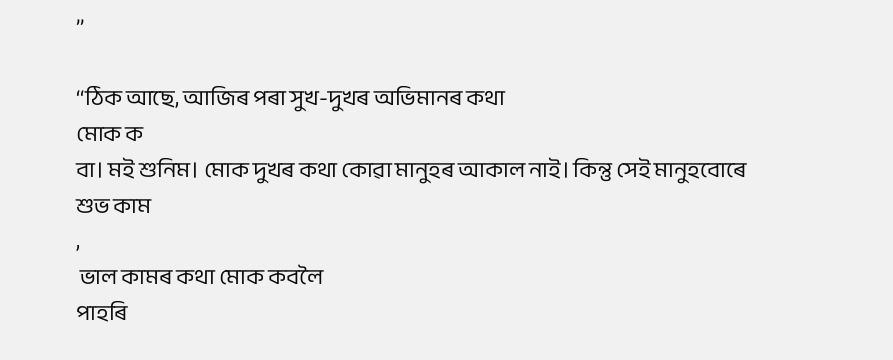’’

‘‘ঠিক আছে, আজিৰ পৰা সুখ-দুখৰ অভিমানৰ কথা
মোক ক
বা। মই শুনিম। মোক দুখৰ কথা কোৱা মানুহৰ আকাল নাই। কিন্তু সেই মানুহবোৰে
শুভ কাম
,
 ভাল কামৰ কথা মোক কবলৈ
পাহৰি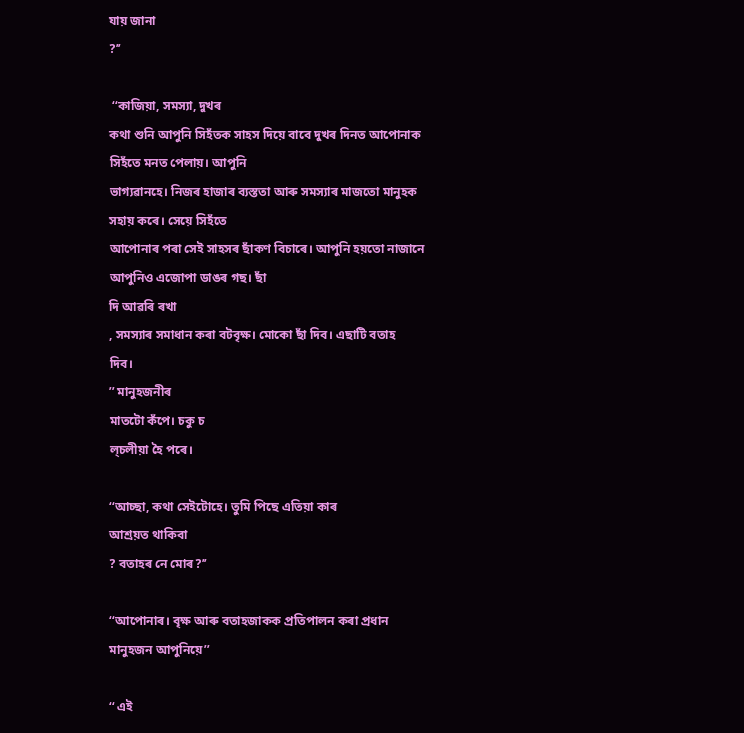যায় জানা
?’’

 ‘‘কাজিয়া, সমস্যা, দুখৰ
কথা শুনি আপুনি সিহঁতক সাহস দিয়ে বাবে দুখৰ দিনত আপোনাক সিহঁতে মনত পেলায়। আপুনি
ভাগ্যৱানহে। নিজৰ হাজাৰ ব্যস্ততা আৰু সমস্যাৰ মাজতো মানুহক সহায় কৰে। সেয়ে সিহঁতে
আপোনাৰ পৰা সেই সাহসৰ ছাঁকণ বিচাৰে। আপুনি হয়তো নাজানে আপুনিও এজোপা ডাঙৰ গছ। ছাঁ
দি আৱৰি ৰখা
, সমস্যাৰ সমাধান কৰা বটবৃক্ষ। মোকো ছাঁ দিব। এছাটি বতাহ
দিব।
’’ মানুহজনীৰ
মাতটো কঁপে। চকু চ
ল্‌চলীয়া হৈ পৰে।

‘‘আচ্ছা, কথা সেইটোহে। তুমি পিছে এতিয়া কাৰ
আশ্ৰয়ত থাকিবা
? বতাহৰ নে মোৰ?’’

‘‘আপোনাৰ। বৃক্ষ আৰু বতাহজাকক প্ৰতিপালন কৰা প্ৰধান মানুহজন আপুনিয়ে’’

‘‘ এই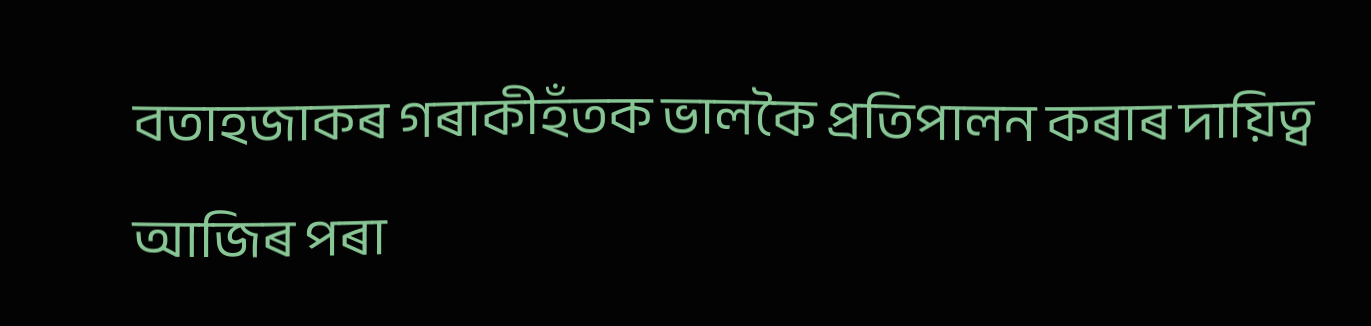বতাহজাকৰ গৰাকীহঁতক ভালকৈ প্ৰতিপালন কৰাৰ দায়িত্ব আজিৰ পৰা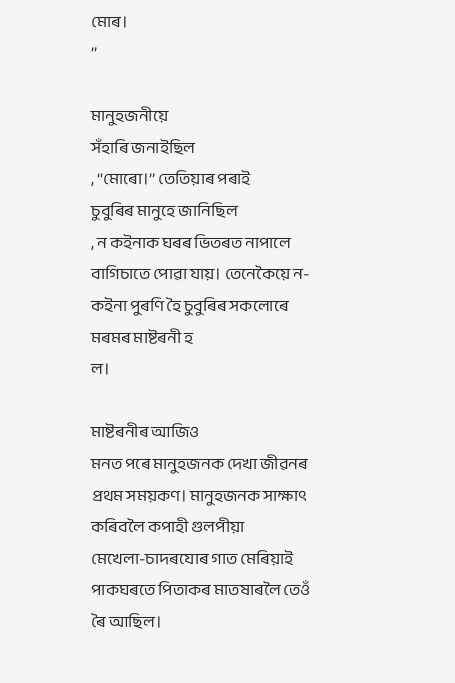মোৰ।
’’

মানুহজনীয়ে
সঁহাৰি জনাইছিল
, ‘‘মোৰো।’’ তেতিয়াৰ পৰাই
চুবুৰিৰ মানুহে জানিছিল
, ন কইনাক ঘৰৰ ভিতৰত নাপালে
বাগিচাতে পোৱা যায়। তেনেকৈয়ে ন-কইনা পুৰণি হৈ চুবুৰিৰ সকলোৰে মৰমৰ মাষ্টৰনী হ
ল।

মাষ্টৰনীৰ আজিও
মনত পৰে মানুহজনক দেখা জীৱনৰ প্ৰথম সময়কণ। মানুহজনক সাক্ষাৎ কৰিবলৈ কপাহী গুলপীয়া
মেখেলা-চাদৰযোৰ গাত মেৰিয়াই পাকঘৰতে পিতাকৰ মাতষাৰলৈ তেওঁ ৰৈ আছিল।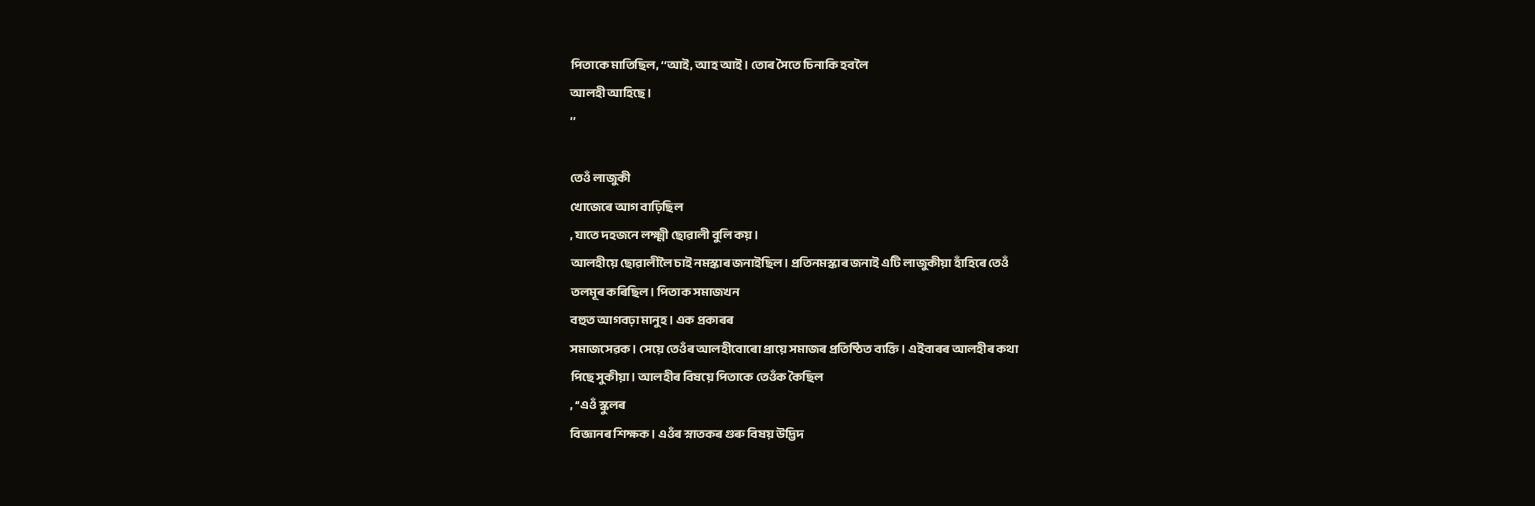পিতাকে মাতিছিল, ‘‘আই, আহ আই। তোৰ সৈতে চিনাকি হবলৈ
আলহী আহিছে।
’’

তেওঁ লাজুকী
খোজেৰে আগ বাঢ়িছিল
, যাতে দহজনে লক্ষ্মী ছোৱালী বুলি কয়।
আলহীয়ে ছোৱালীলৈ চাই নমস্কাৰ জনাইছিল। প্ৰতিনমস্কাৰ জনাই এটি লাজুকীয়া হাঁহিৰে তেওঁ
তলমূৰ কৰিছিল। পিতাক সমাজখন
বহুত আগবঢ়া মানুহ। এক প্ৰকাৰৰ
সমাজসেৱক। সেয়ে তেওঁৰ আলহীবোৰো প্ৰায়ে সমাজৰ প্ৰতিষ্ঠিত ব্যক্তি। এইবাৰৰ আলহীৰ কথা
পিছে সুকীয়া। আলহীৰ বিষয়ে পিতাকে তেওঁক কৈছিল
, ‘‘এওঁ স্কুলৰ
বিজ্ঞানৰ শিক্ষক। এওঁৰ স্নাতকৰ গুৰু বিষয় উদ্ভিদ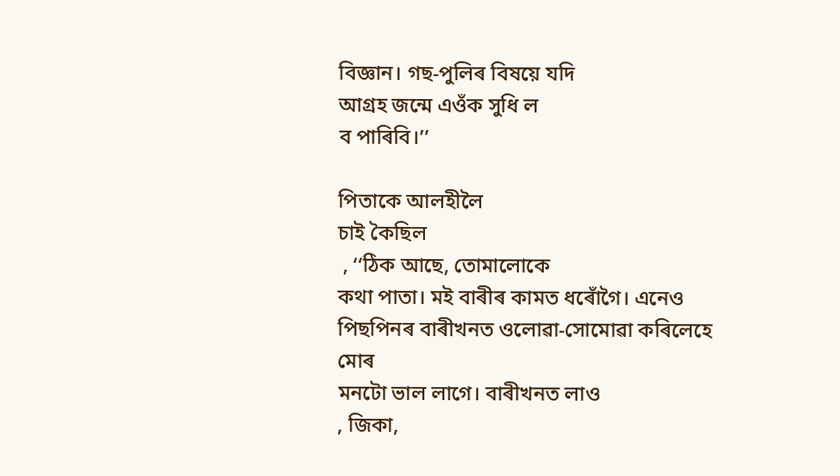বিজ্ঞান। গছ-পুলিৰ বিষয়ে যদি
আগ্ৰহ জন্মে এওঁক সুধি ল
ব পাৰিবি।’’

পিতাকে আলহীলৈ
চাই কৈছিল
 , ‘‘ঠিক আছে, তোমালোকে
কথা পাতা। মই বাৰীৰ কামত ধৰোঁগৈ। এনেও পিছপিনৰ বাৰীখনত ওলোৱা-সোমোৱা কৰিলেহে মোৰ
মনটো ভাল লাগে। বাৰীখনত লাও
, জিকা,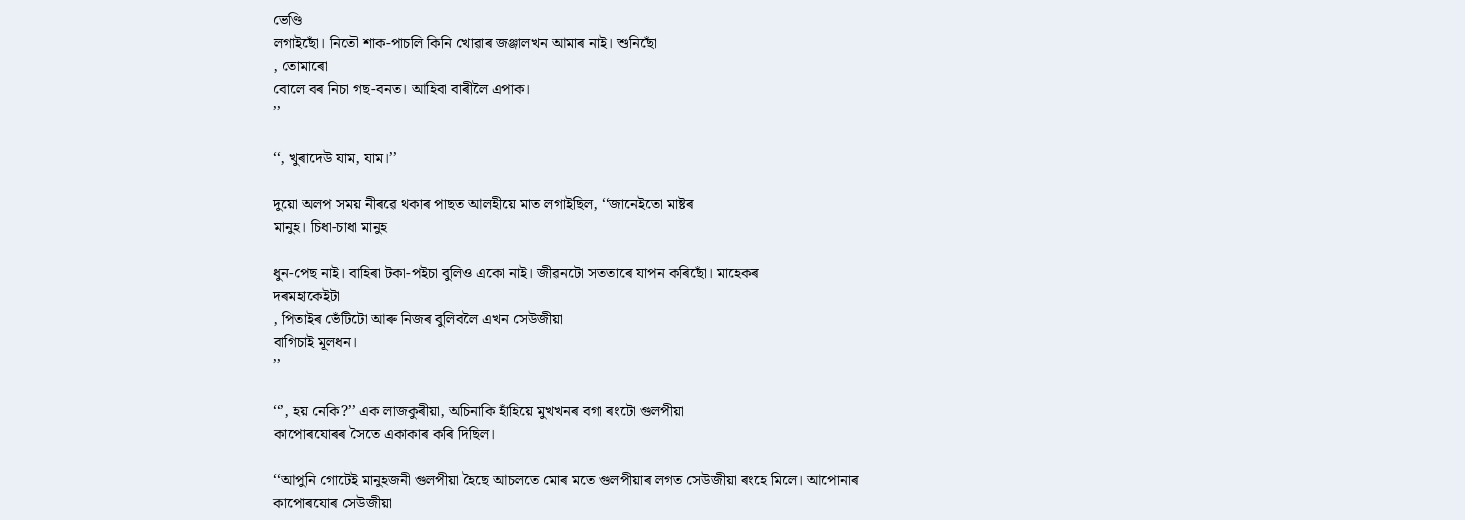ভেণ্ডি
লগাইছোঁ। নিতৌ শাক-পাচলি কিনি খোৱাৰ জঞ্জালখন আমাৰ নাই। শুনিছোঁ
, তোমাৰো
বোলে বৰ নিচা গছ-বনত। আহিবা বাৰীলৈ এপাক।
’’

‘‘, খুৰাদেউ যাম, যাম।’’

দুয়ো অলপ সময় নীৰৱে থকাৰ পাছত আলহীয়ে মাত লগাইছিল, ‘‘জানেইতো মাষ্টৰ
মানুহ। চিধা-চাধা মানুহ

ধুন-পেছ নাই। বাহিৰা টকা-পইচা বুলিও একো নাই। জীৱনটো সততাৰে যাপন কৰিছোঁ। মাহেকৰ
দৰমহাকেইটা
, পিতাইৰ ভেঁটিটো আৰু নিজৰ বুলিবলৈ এখন সেউজীয়া
বাগিচাই মূলধন।
’’

‘‘’, হয় নেকি?’’ এক লাজকুৰীয়া, অচিনাকি হাঁহিয়ে মুখখনৰ বগা ৰংটো গুলপীয়া
কাপোৰযোৰৰ সৈতে একাকাৰ কৰি দিছিল।

‘‘আপুনি গোটেই মানুহজনী গুলপীয়া হৈছে আচলতে মোৰ মতে গুলপীয়াৰ লগত সেউজীয়া ৰংহে‍ মিলে। আপোনাৰ
কাপোৰযোৰ সেউজীয়া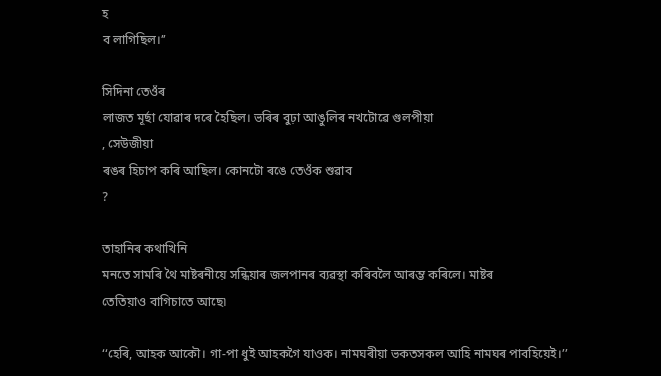হ
ব লাগিছিল।’’

সিদিনা তেওঁৰ
লাজত মূৰ্ছা যোৱাৰ দৰে হৈছিল। ভৰিৰ বুঢ়া আঙুলিৰ নখটোৱে গুলপীয়া
, সেউজীয়া
ৰঙৰ হিচাপ কৰি আছিল। কোনটো ৰঙে তেওঁক শুৱাব
?

তাহানিৰ কথাখিনি
মনতে সামৰি থৈ মাষ্টৰনীয়ে সন্ধিয়াৰ জলপানৰ ব্যৱস্থা কৰিবলৈ আৰম্ভ কৰিলে। মাষ্টৰ
তেতিয়াও বাগিচাতে আছে৷

‘‘হেৰি, আহক আকৌ। গা-পা ধুই আহকগৈ যাওক। নামঘৰীয়া ভকতসকল আহি নামঘৰ পাবহিয়েই।’’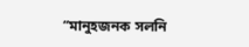‘‘মানুহজনক সলনি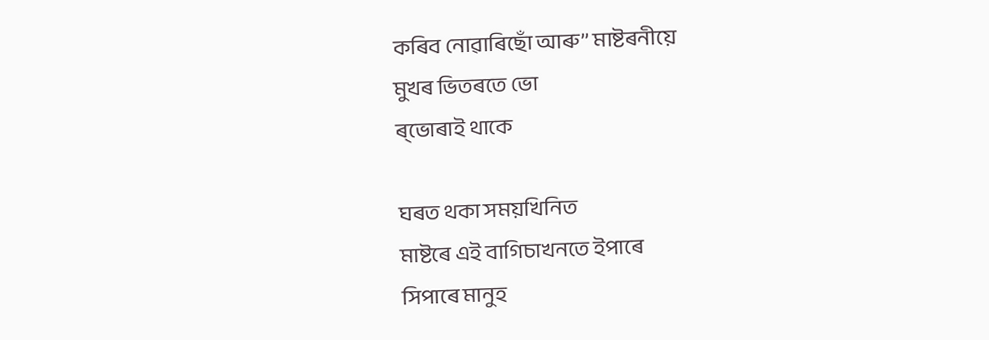কৰিব নোৱাৰিছোঁ আৰু’’ মাষ্টৰনীয়ে
মুখৰ ভিতৰতে ভো
ৰ্‌ভোৰাই থাকে

ঘৰত থকা সময়খিনিত
মাষ্টৰে এই বাগিচাখনতে ইপাৰে
সিপাৰে মানুহ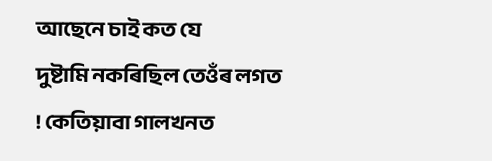আছেনে চাই কত যে
দুষ্টামি নকৰিছিল তেওঁৰ লগত
! কেতিয়াবা গালখনত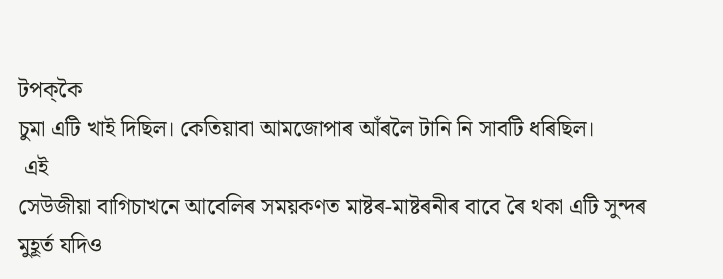টপক্‌কৈ‍
চুমা এটি খাই দিছিল। কেতিয়াবা আমজোপাৰ আঁৰলৈ টানি নি সাবটি ধৰিছিল।
 এই
সেউজীয়া বাগিচাখনে আবেলিৰ সময়কণত মাষ্টৰ-মাষ্টৰনীৰ বাবে ৰৈ থকা এটি সুন্দৰ
মুহূৰ্ত যদিও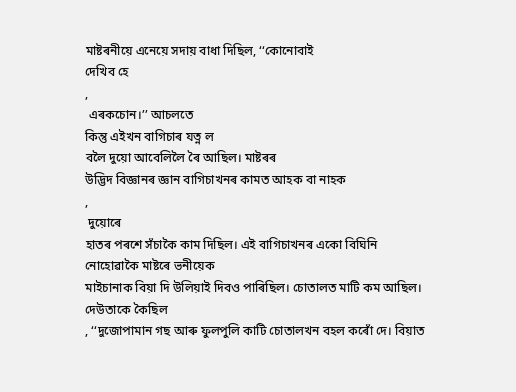মাষ্টৰনীয়ে এনেয়ে সদায় বাধা দিছিল, ‘‘কোনোবাই
দেখিব হে
,
 এৰকচোন।’’ আচলতে
কিন্তু এইখন বাগিচাৰ যত্ন ল
বলৈ দুয়ো আবেলিলৈ ৰৈ আছিল। মাষ্টৰৰ
উদ্ভিদ বিজ্ঞানৰ জ্ঞান বাগিচাখনৰ কামত আহক বা নাহক
,
 দুয়োৰে
হাতৰ পৰশে সঁচাকৈ কাম দিছিল। এই বাগিচাখনৰ একো বিঘিনি নোহোৱাকৈ মাষ্টৰে ভনীয়েক
মাইচানাক বিয়া দি উলিয়াই দিবও পাৰিছিল। চোতালত মাটি কম আছিল। দেউতাকে কৈছিল
, ‘‘দুজোপামান গছ আৰু ফুলপুলি কাটি চোতালখন বহল কৰোঁ দে। বিয়াত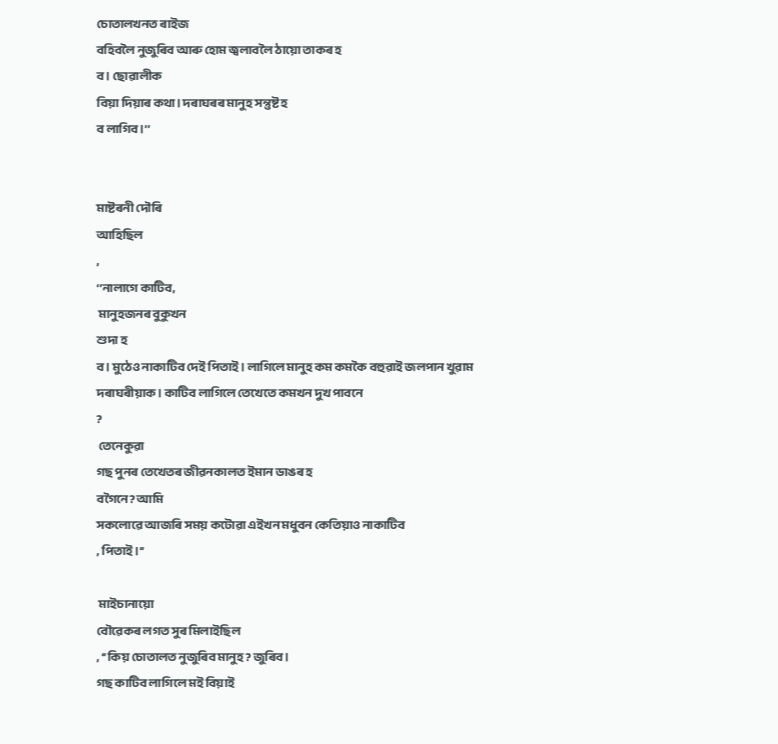চোতালখনত ৰাইজ
বহিবলৈ নুজুৰিব আৰু হোম জ্বলাবলৈ ঠায়ো তাকৰ হ
ব। ছোৱালীক
বিয়া দিয়াৰ কথা। দৰাঘৰৰ মানুহ সন্তুষ্ট হ
ব লাগিব।’’


মাষ্টৰনী দৌৰি
আহিছিল
,
‘‘নালাগে কাটিব,
 মানুহজনৰ বুকুখন
শুদা হ
ব। মুঠেও নাকাটিব দেই পিতাই। লাগিলে মানুহ কম কমকৈ বহুৱাই জলপান খুৱাম
দৰাঘৰীয়াক। কাটিব লাগিলে তেখেতে কমখন দুখ পাবনে
?
 তেনেকুৱা
গছ পুনৰ তেখেতৰ জীৱনকালত ইমান ডাঙৰ হ
বগৈনে? আমি
সকলোৱে আজৰি সময় কটোৱা এইখন মধুবন কেতিয়াও নাকাটিব
, পিতাই।’’

 মাইচানায়ো
বৌৱেকৰ লগত সুৰ মিলাইছিল
, ‘‘কিয় চোতালত নুজুৰিব মানুহ? জুৰিব।
গছ কাটিব লাগিলে মই বিয়াই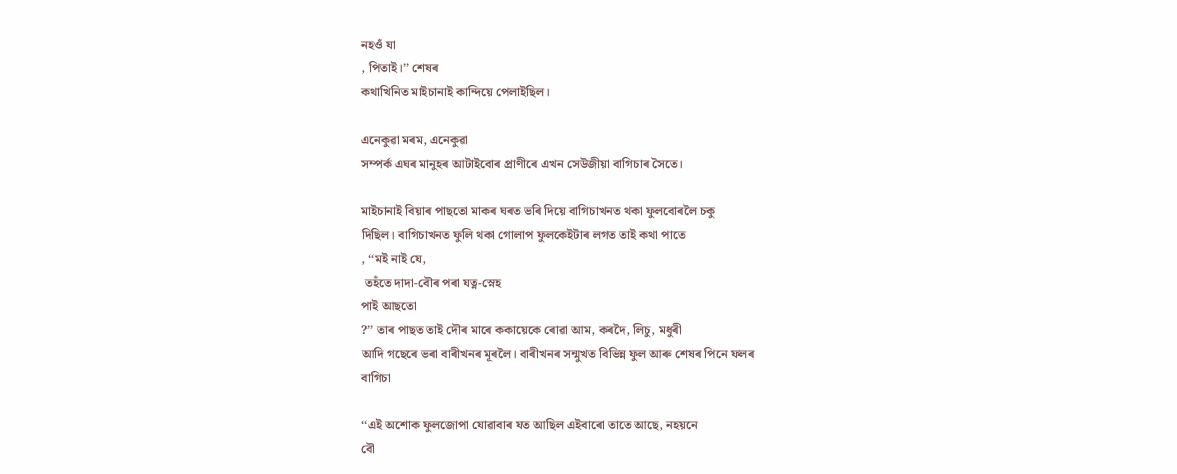নহওঁ যা
, পিতাই।’’ শেষৰ
কথাখিনিত মাইচানাই কান্দিয়ে পেলাইছিল।

এনেকুৱা মৰম, এনেকুৱা
সম্পৰ্ক এঘৰ মানুহৰ আটাইবোৰ প্ৰাণীৰে এখন সেউজীয়া বাগিচাৰ সৈতে।

মাইচানাই বিয়াৰ পাছতো মাকৰ ঘৰত ভৰি দিয়ে বাগিচাখনত থকা ফুলবোৰলৈ চকু
দিছিল। বাগিচাখনত ফুলি থকা গোলাপ ফুলকেইটাৰ লগত তাই কথা পাতে
, ‘‘মই নাই যে,
 তহঁতে দাদা-বৌৰ পৰা যত্ন-স্নেহ
পাই আছতো
?’’ তাৰ পাছত তাই দৌৰ মাৰে ককায়েকে ৰোৱা আম, কৰদৈ, লিচু, মধুৰী
আদি গছেৰে ভৰা বাৰীখনৰ মূৰলৈ। বাৰীখনৰ সন্মুখত বিভিন্ন ফুল আৰু শেষৰ পিনে ফলৰ
বাগিচা

‘‘এই অশোক ফুলজোপা যোৱাবাৰ যত আছিল এইবাৰো তাতে আছে, নহয়নে
বৌ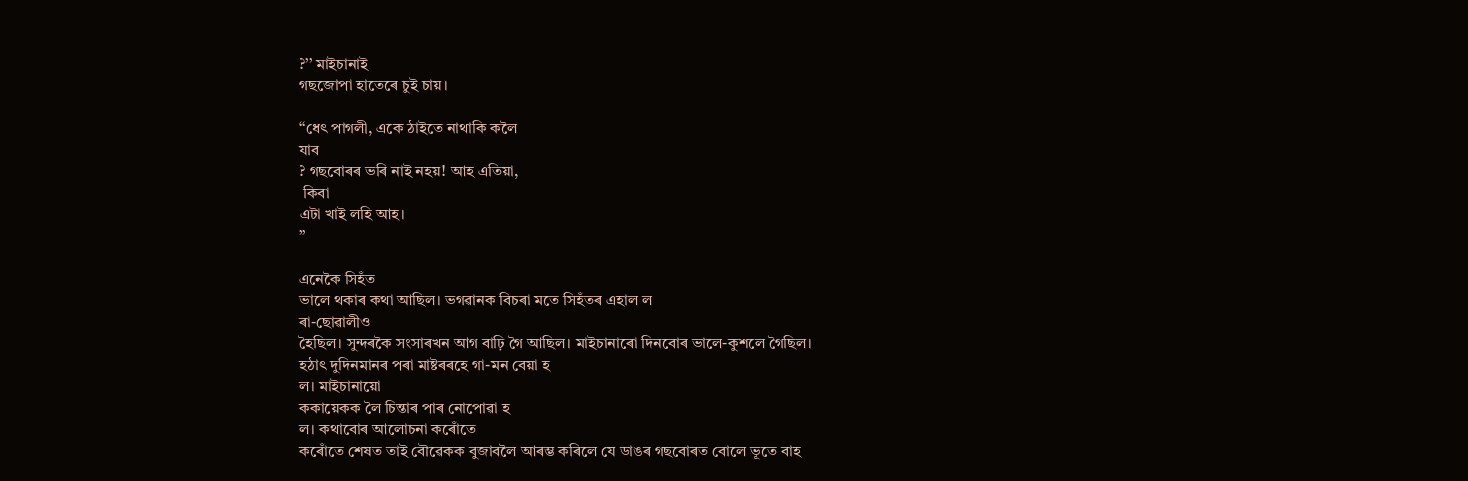?’’ মাইচানাই
গছজোপা হাতেৰে চুই চায়।

‘‘ধেৎ পাগলী, একে ঠাইতে নাথাকি কলৈ
যাব
? গছবোৰৰ ভৰি নাই নহয়! আহ এতিয়া,
 কিবা
এটা খাই লহি আহ।
’’

এনেকৈ সিহঁত
ভালে থকাৰ কথা আছিল। ভগৱানক বিচৰা মতে সিহঁতৰ এহাল ল
ৰা-ছোৱালীও
হৈছিল। সুন্দৰকৈ সংসাৰখন আগ বাঢ়ি গৈ আছিল। মাইচানাৰো দিনবোৰ ভালে-কুশলে গৈছিল।
হঠাৎ দুদিনমানৰ পৰা মাষ্টৰৰহে গা-মন বেয়া হ
ল। মাইচানায়ো
ককায়েকক লৈ চিন্তাৰ পাৰ নোপোৱা হ
ল। কথাবোৰ আলোচনা কৰোঁতে
কৰোঁতে শেষত তাই বৌৱেকক বুজাবলৈ আৰম্ভ কৰিলে যে ডাঙৰ গছবোৰত বোলে ভূতে বাহ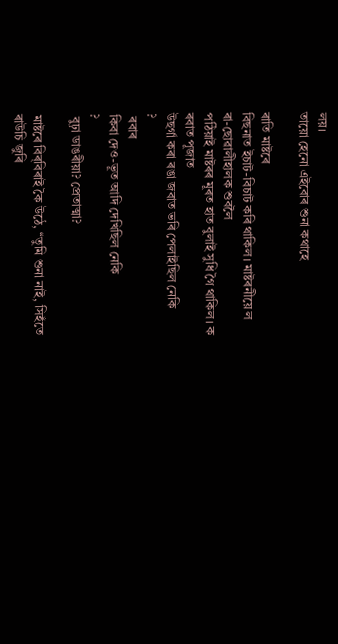লয়।
তায়ো হেনো এইবোৰ শুনা কথাহে

ৰাতি মাষ্টৰে
বিছনাত ইচাট-বিচাট কৰি থাকিল। মাষ্টৰনীয়ে ল
ৰা-ছোৱালীহালক শুবলৈ
পঠিয়াই মাষ্টৰৰ মূৰত হাত বুলাই সুধি গৈ থাকিল। ক
ৰবাত পূজাত
উছৰ্গা কৰা ৰঙা জবাত ভৰি পেলাইছিল নেকি
?
 ৰবাৰ
কিবা দেও-ভূত আদি দেখিছিল নেকি
?
 বুঢ়া ডাঙৰীয়া? প্ৰেতাত্মা?

মাষ্টৰে বিৰ্‌বিৰাই কৈ উঠে, ‘‘তুমি শুনা নাই, সিহঁতে
ৰাউচি জুৰি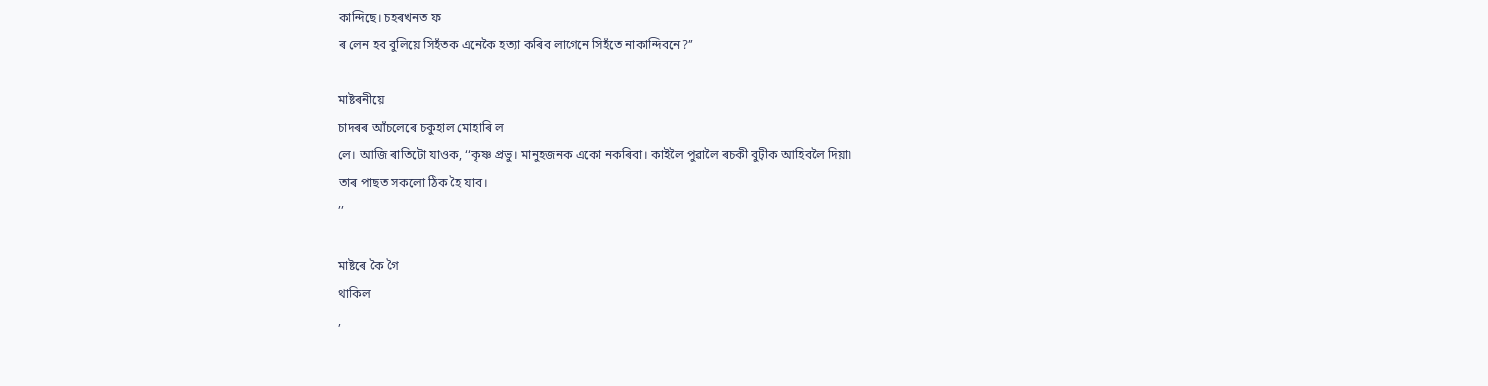কান্দিছে। চহৰখনত ফ
ৰ লেন হব বুলিয়ে সিহঁতক এনেকৈ হত্যা কৰিব লাগেনে সিহঁতে নাকান্দিবনে?’’

মাষ্টৰনীয়ে
চাদৰৰ আঁচলেৰে চকুহাল মোহাৰি ল
লে। আজি ৰাতিটো যাওক, ‘‘কৃষ্ণ প্ৰভু। মানুহজনক একো নকৰিবা। কাইলৈ পুৱালৈ ৰচকী বুঢ়ীক আহিবলৈ দিয়া৷
তাৰ পাছত সকলো ঠিক হৈ যাব।
’’

মাষ্টৰে কৈ গৈ
থাকিল
,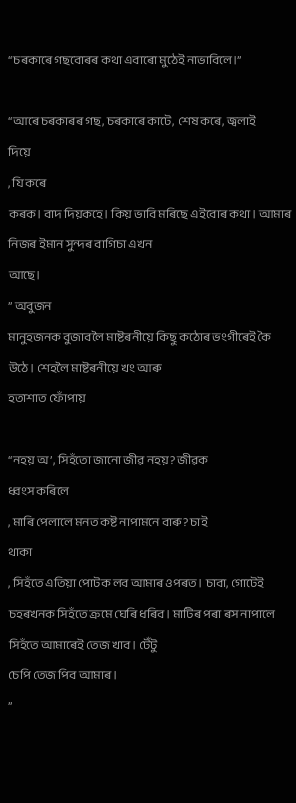‘‘চৰকাৰে গছবোৰৰ কথা এবাৰো মুঠেই নাভাবিলে।’’

‘‘আৰে চৰকাৰৰ গছ, চৰকাৰে কাটে, শেষ কৰে, জ্বলাই
দিয়ে
, যি কৰে
কৰক। বাদ দিয়কহে। কিয় ভাবি মৰিছে এইবোৰ কথা। আমাৰ নিজৰ ইমান সুন্দৰ বাগিচা এখন
আছে।
’’ অবুজন
মানুহজনক বুজাবলৈ মাষ্টৰনীয়ে কিছু কঠোৰ ভংগীৰেই কৈ উঠে। শেহলৈ মাষ্টৰনীয়ে খং আৰু
হতাশাত ফোঁপায়

‘‘নহয় অ’, সি‍হঁতো জানো জীৱ নহয়? জীৱক
ধ্বংস কৰিলে
, মাৰি পেলালে মনত কষ্ট নাপামনে বাৰু? চাই
থাকা
, সিহঁতে এতিয়া পোটক লব আমাৰ ওপৰত। চাবা, গোটেই
চহৰখনক সিহঁতে ক্ৰমে ঘেৰি ধৰিব। মাটিৰ পৰা ৰস নাপালে সিহঁতে আমাৰেই তেজ খাব। টেঁটু
চেপি তেজ পিব আমাৰ।
’’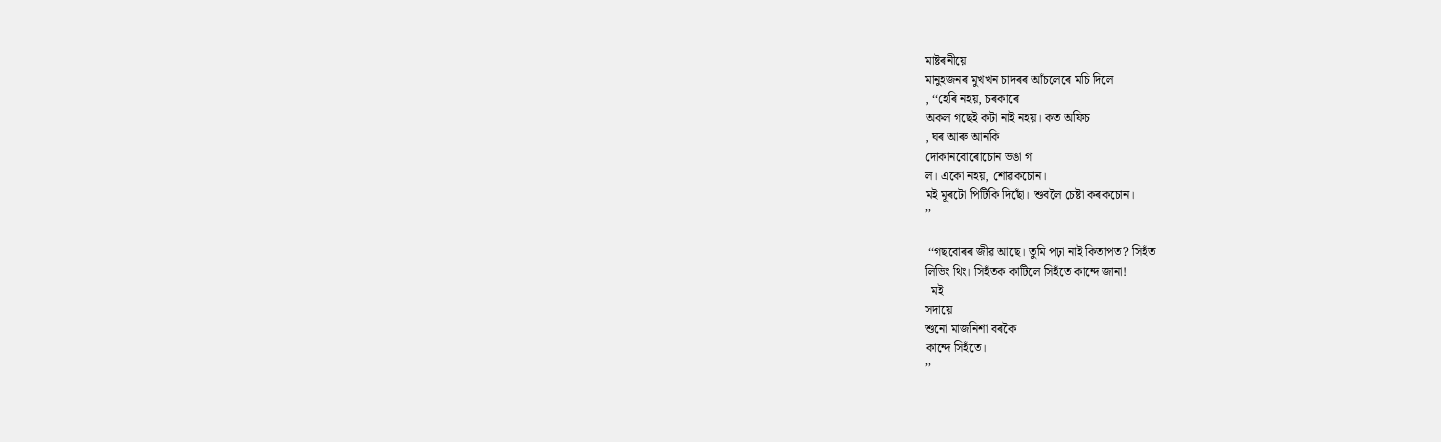মাষ্টৰনীয়ে
মানুহজনৰ মুখখন চাদৰৰ আঁচলেৰে মচি দিলে
, ‘‘হেৰি নহয়, চৰকাৰে
অকল গছেই কটা নাই নহয়। কত অফিচ
, ঘৰ আৰু আনকি
দোকানবোৰোচোন ভঙা গ
ল। একো নহয়, শোৱকচোন।
মই মূৰটো পিটিকি দিছোঁ। শুবলৈ চেষ্টা কৰকচোন।
’’

 ‘‘গছবোৰৰ জীৱ আছে। তুমি পঢ়া নাই কিতাপত? সিহঁত
লিভিং থিং। সিহঁতক কাটিলে সিহঁতে কান্দে জানা!
  মই
সদায়ে
শুনো মাজনিশা বৰকৈ
কান্দে সিহঁতে।
’’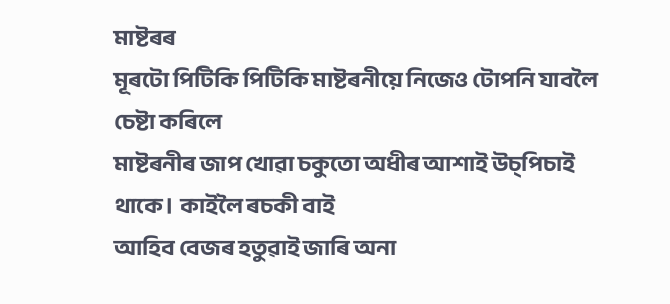মাষ্টৰৰ
মূৰটো পিটিকি পিটিকি মাষ্টৰনীয়ে নিজেও টোপনি যাবলৈ চেষ্টা কৰিলে
মাষ্টৰনীৰ জাপ খোৱা চকুতো অধীৰ আশাই উচ্‌পিচাই থাকে।  কাইলৈ ৰচকী বাই
আহিব বেজৰ হতুৱাই জাৰি অনা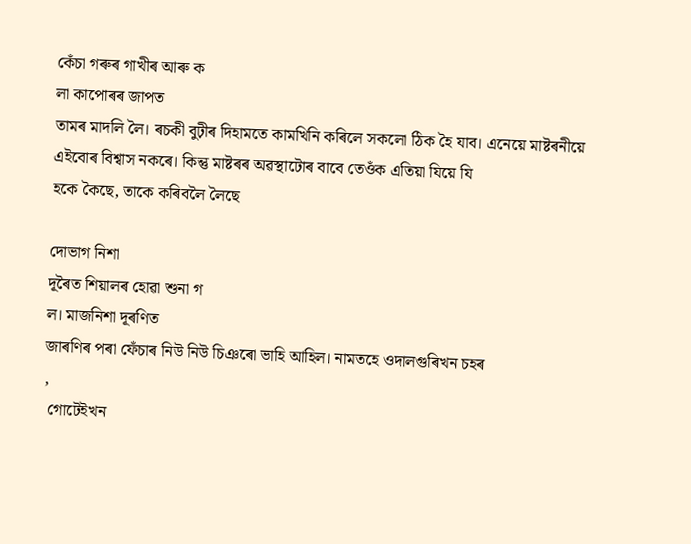কেঁচা গৰুৰ গাখীৰ আৰু ক
লা কাপোৰৰ জাপত
তামৰ মাদলি লৈ। ৰচকী বুঢ়ীৰ দিহামতে কামখিনি কৰিলে সকলো ঠিক হৈ যাব। এনেয়ে মাষ্টৰনীয়ে
এইবোৰ বিশ্বাস নকৰে। কিন্তু মাষ্টৰৰ অৱস্থাটোৰ বাবে তেওঁক এতিয়া যিয়ে যি
হকে‍ কৈছে, তাকে কৰিবলৈ লৈছে

দোভাগ নিশা
দূৰৈত শিয়ালৰ হোৱা শুনা গ
ল। মাজনিশা দূৰণিত
জাৰণিৰ পৰা ফেঁচাৰ নিউ নিউ চিঞৰো ভাহি আহিল। নামতহে ওদালগুৰিখন চহৰ
,
 গোটেইখন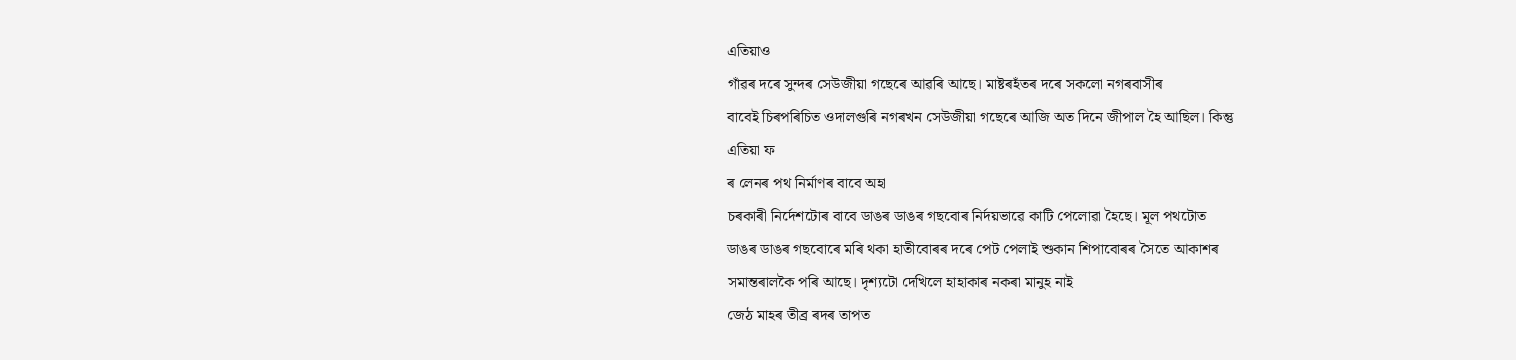এতিয়াও
গাঁৱৰ দৰে সুন্দৰ সেউজীয়া গছেৰে আৱৰি আছে। মাষ্টৰহঁতৰ দৰে সকলো নগৰবাসীৰ
বাবেই চিৰপৰিচিত ওদালগুৰি নগৰখন সেউজীয়া গছেৰে আজি অত দিনে জীপাল হৈ আছিল। কিন্তু
এতিয়া ফ
ৰ লেনৰ পথ নিৰ্মাণৰ বাবে অহা
চৰকাৰী নিৰ্দেশটোৰ বাবে ডাঙৰ ডাঙৰ গছবোৰ নিৰ্দয়ভাৱে কাটি পেলোৱা হৈছে। মূল পথটোত
ডাঙৰ ডাঙৰ গছবোৰে মৰি থকা হাতীবোৰৰ দৰে পেট পেলাই শুকান শিপাবোৰৰ সৈতে আকাশৰ
সমান্তৰালকৈ পৰি আছে। দৃশ্যটো দেখিলে হাহাকাৰ নকৰা মানুহ নাই
জেঠ মাহৰ তীব্ৰ ৰদৰ তাপত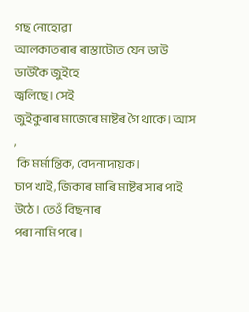গছ নোহোৱা
আলকাতৰাৰ ৰাস্তাটোত যেন ডাউ ডাউকৈ জুইহে
জ্বলিছে‍। সেই
জুইকুৰাৰ মাজেৰে মাষ্টৰ গৈ থাকে। আস
,
 কি মৰ্মান্তিক, বেদনাদায়ক।
চাপ খাই, জিকাৰ মাৰি মাষ্টৰ সাৰ পাই উঠে। তেওঁ বিছনাৰ
পৰা নামি পৰে।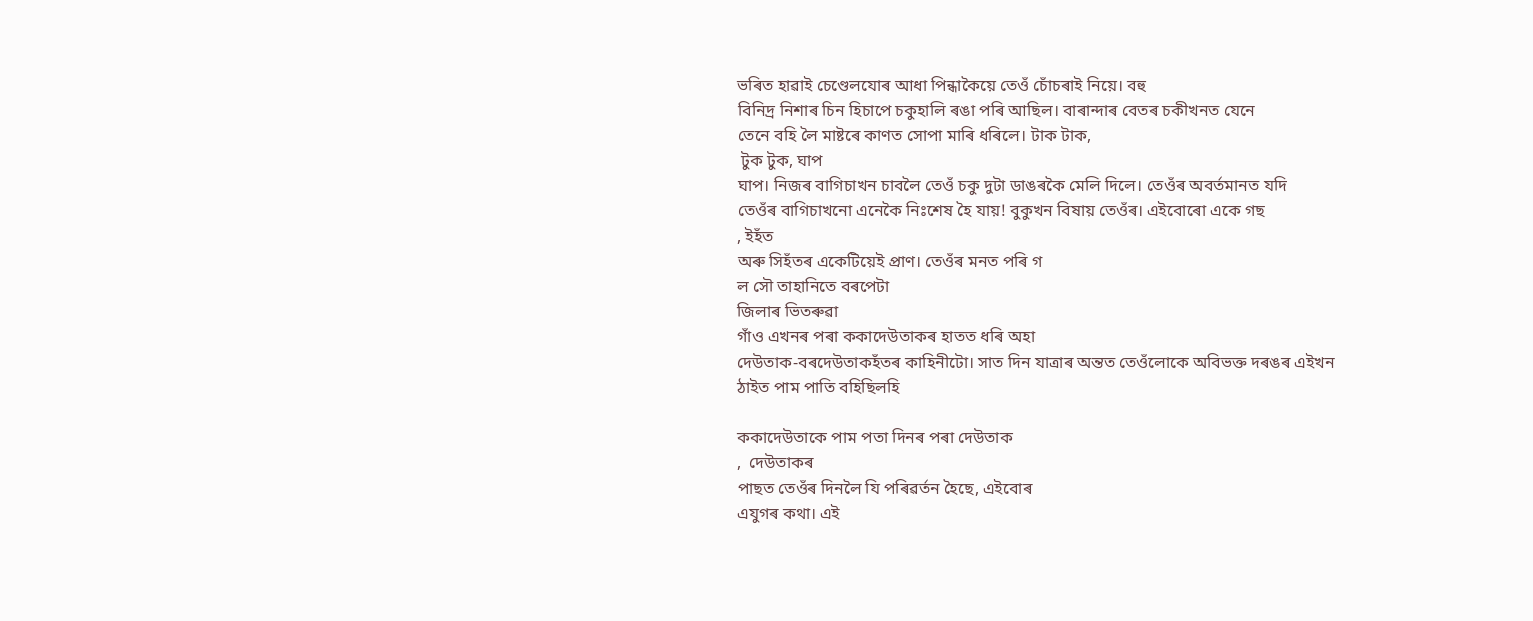ভৰিত হাৱাই চেণ্ডেলযোৰ আধা পিন্ধাকৈয়ে তেওঁ চোঁচৰাই নিয়ে। বহু
বিনিদ্ৰ নিশাৰ চিন হিচাপে চকুহালি ৰঙা পৰি আছিল। বাৰান্দাৰ বেতৰ চকীখনত যেনে
তেনে বহি লৈ মাষ্টৰে কাণত সোপা মাৰি ধৰিলে। টাক টাক,
 টুক টুক, ঘাপ
ঘাপ। নিজৰ বাগিচাখন চাবলৈ তেওঁ চকু দুটা ডাঙৰকৈ মেলি দিলে। তেওঁৰ অবৰ্তমানত যদি
তেওঁৰ বাগিচাখনো এনেকৈ নিঃশেষ হৈ যায়! বুকুখন বিষায় তেওঁৰ। এইবোৰো একে গছ
, ইহঁত
অৰু সিহঁতৰ একেটিয়েই প্ৰাণ। তেওঁৰ মনত পৰি গ
ল সৌ তাহানিতে বৰপেটা
জিলাৰ ভিতৰুৱা
গাঁও এখনৰ পৰা ককাদেউতাকৰ হাতত ধৰি অহা
দেউতাক-বৰদেউতাকহঁতৰ কাহিনীটো। সাত দিন যাত্ৰাৰ অন্তত তেওঁলোকে অবিভক্ত দৰঙৰ এইখন
ঠাইত পাম পাতি বহিছিলহি

ককাদেউতাকে পাম পতা দিনৰ পৰা দেউতাক
,  দেউতাকৰ
পাছত তেওঁৰ দিনলৈ যি পৰিৱৰ্তন হৈছে, এইবোৰ
এযুগৰ কথা। এই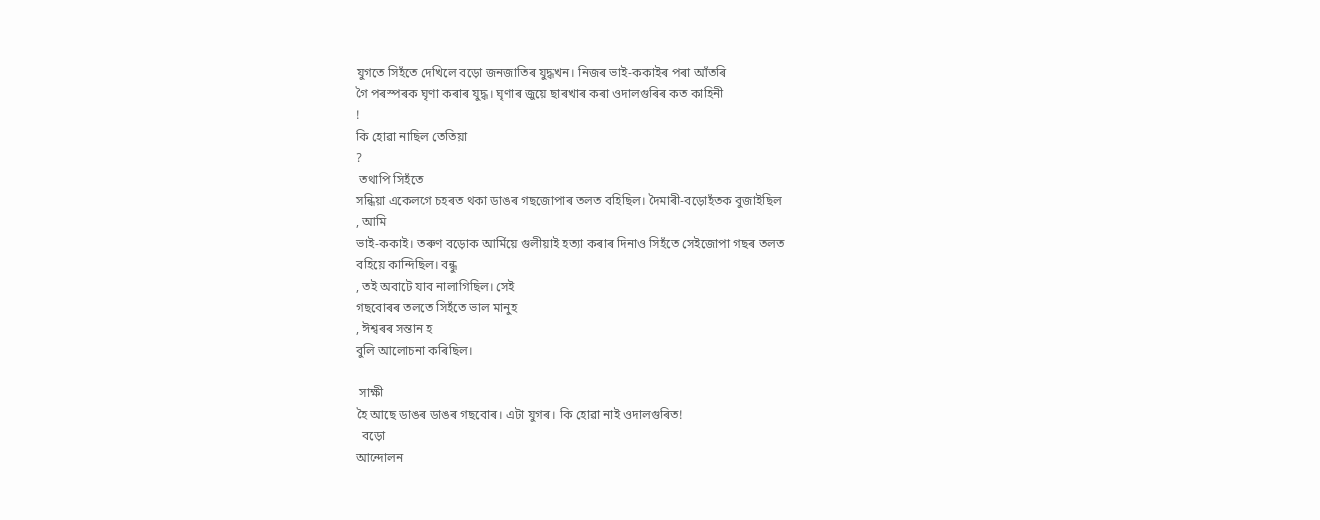যুগতে সিহঁতে দেখিলে বড়ো জনজাতিৰ যুদ্ধখন। নিজৰ ভাই-ককাইৰ পৰা আঁতৰি
গৈ পৰস্পৰক ঘৃণা কৰাৰ যুদ্ধ। ঘৃণাৰ জুয়ে ছাৰখাৰ কৰা ওদালগুৰিৰ কত কাহিনী
!
কি হোৱা নাছিল তেতিয়া
?
 তথাপি সিহঁতে
সন্ধিয়া একেলগে চহৰত থকা ডাঙৰ গছজোপাৰ তলত বহিছিল। দৈমাৰী-বড়োহঁতক বুজাইছিল
, আমি
ভাই-ককাই। তৰুণ বড়োক আৰ্মিয়ে গুলীয়াই হত্যা কৰাৰ দিনাও সিহঁতে সেইজোপা গছৰ তলত
বহিয়ে কান্দিছিল। বন্ধু
, তই অবাটে যাব নালাগিছিল। সেই
গছবোৰৰ তলতে সিহঁতে ভাল মানুহ
, ঈশ্বৰৰ সন্তান হ
বুলি আলোচনা কৰিছিল।

 সাক্ষী
হৈ আছে ডাঙৰ ডাঙৰ গছবোৰ। এটা যুগৰ। কি হোৱা নাই ওদালগুৰিত!
  বড়ো
আন্দোলন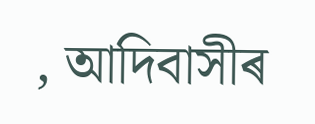, আদিবাসীৰ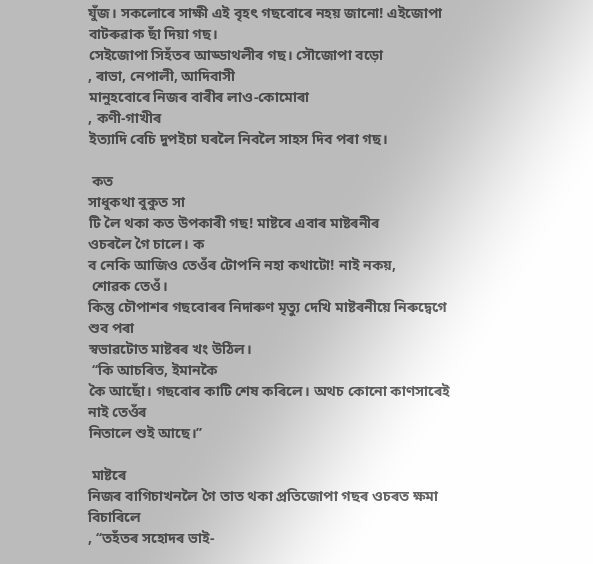যুঁজ। সকলোৰে সাক্ষী এই বৃহৎ গছবোৰে নহয় জানো! এইজোপা বাটৰুৱাক ছাঁ দিয়া গছ।
সেইজোপা সিহঁতৰ আড্ডাথলীৰ গছ। সৌজোপা বড়ো
, ৰাভা, নেপালী, আদিবাসী
মানুহবোৰে নিজৰ বাৰীৰ লাও-কোমোৰা
, কণী-গাখীৰ
ইত্যাদি বেচি দুপইচা ঘৰলৈ নিবলৈ সাহস দিব পৰা গছ।

 কত
সাধুকথা বুকুত সা
টি লৈ থকা কত উপকাৰী গছ! মাষ্টৰে এবাৰ মাষ্টৰনীৰ
ওচৰলৈ গৈ চালে। ক
ব নেকি আজিও তেওঁৰ টোপনি নহা কথাটো! নাই নকয়,
 শোৱক তেওঁ।
কিন্তু চৌপাশৰ গছবোৰৰ নিদাৰুণ মৃত্যু দেখি মাষ্টৰনীয়ে নিৰুদ্বেগে শুব পৰা
স্বভাৱটোত মাষ্টৰৰ খং উঠিল।
 ‘‘কি আচৰিত, ইমানকৈ
কৈ আছোঁ। গছবোৰ কাটি শেষ কৰিলে। অথচ কোনো কাণসাৰেই নাই তেওঁৰ
নিতালে শুই আছে।’’

 মাষ্টৰে
নিজৰ বাগিচাখনলৈ গৈ তাত থকা প্ৰতিজোপা গছৰ ওচৰত ক্ষমা বিচাৰিলে
, ‘‘তহঁতৰ সহোদৰ ভাই-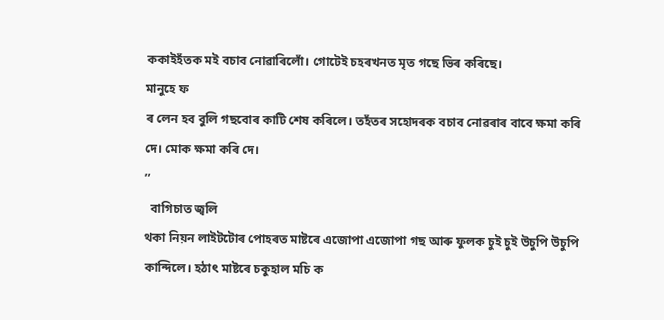ককাইহঁতক মই বচাব নোৱাৰিলোঁ। গোটেই চহৰখনত মৃত গছে ভিৰ কৰিছে।
মানুহে ফ
ৰ লেন হব বুলি গছবোৰ কাটি শেষ কৰিলে। তহঁতৰ সহোদৰক বচাব নোৱৰাৰ বাবে ক্ষমা কৰি
দে। মোক ক্ষমা কৰি দে।
’’
  বাগিচাত জ্বলি
থকা নিয়ন লাইটটোৰ পোহৰত মাষ্টৰে এজোপা এজোপা গছ আৰু ফুলক চুই চুই উচুপি উচুপি
কান্দিলে। হঠাৎ মাষ্টৰে চকুহাল মচি ক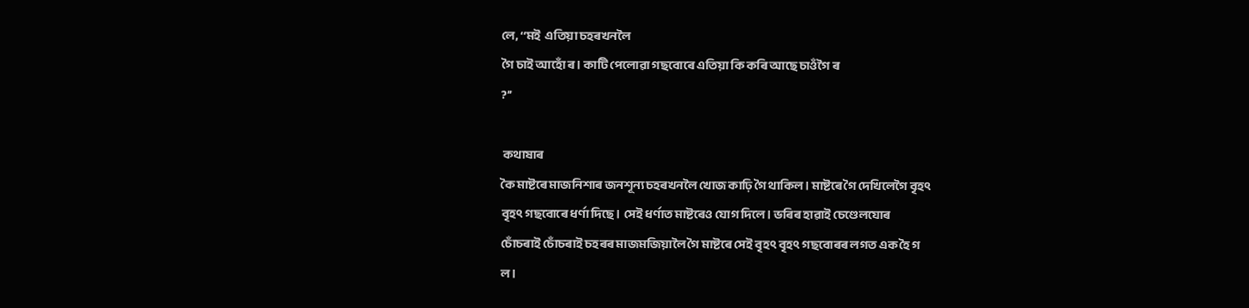লে, ‘‘মই  এতিয়া চহৰখনলৈ
গৈ চাই আহোঁ ৰ। কাটি পেলোৱা গছবোৰে এতিয়া কি কৰি আছে চাওঁগৈ ৰ
?’’

 কথাষাৰ
কৈ মাষ্টৰে মাজনিশাৰ জনশূন্য চহৰখনলৈ খোজ কাঢ়ি গৈ থাকিল। মাষ্টৰে গৈ দেখিলেগৈ বৃহৎ
বৃহৎ গছবোৰে ধৰ্ণা দিছে। সেই ধৰ্ণাত মাষ্টৰেও যোগ দিলে। ভৰিৰ হাৱাই চেণ্ডেলযোৰ
চোঁচৰাই চোঁচৰাই চহৰৰ মাজমজিয়ালৈ গৈ মাষ্টৰে সেই বৃহৎ বৃহৎ গছবোৰৰ লগত এক হৈ গ
ল।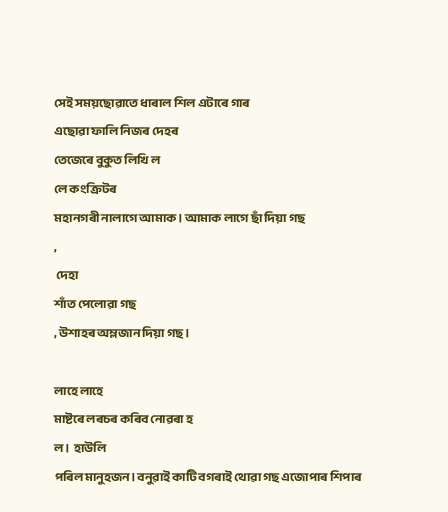সেই সময়ছোৱাতে ধাৰাল শিল এটাৰে গাৰ
এছোৱা ফালি নিজৰ দেহৰ
তেজেৰে বুকুত লিখি ল
লে কংক্ৰিটৰ
মহানগৰী নালাগে আমাক। আমাক লাগে ছাঁ দিয়া গছ
,
 দেহা
শাঁত পেলোৱা গছ
, উশাহৰ অম্লজান দিয়া গছ।

লাহে লাহে
মাষ্টৰে লৰচৰ কৰিব নোৱৰা হ
ল।  হাউলি
পৰিল মানুহজন। বনুৱাই কাটি বগৰাই থোৱা গছ এজোপাৰ শিপাৰ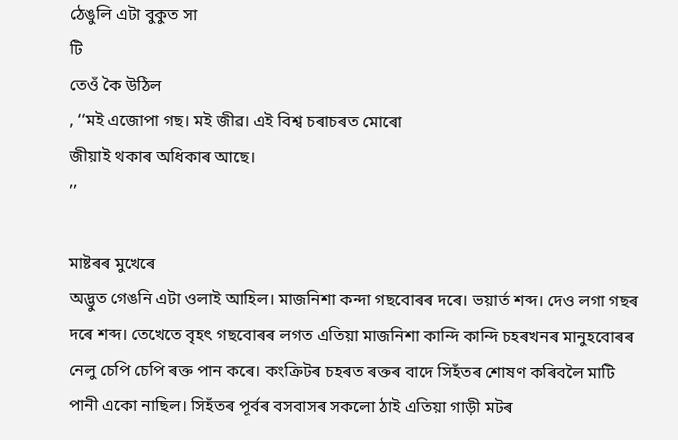ঠেঙুলি এটা বুকুত সা
টি
তেওঁ কৈ উঠিল
, ‘‘মই এজোপা গছ। মই জীৱ। এই বিশ্ব চৰাচৰত মোৰো
জীয়াই থকাৰ অধিকাৰ আছে।
’’

মাষ্টৰৰ মুখেৰে
অদ্ভুত গেঙনি এটা ওলাই আহিল। মাজনিশা কন্দা গছবোৰৰ দৰে। ভয়াৰ্ত শব্দ। দেও লগা গছৰ
দৰে শব্দ। তেখেতে বৃহৎ গছবোৰৰ লগত এতিয়া মাজনিশা কান্দি কান্দি চহৰখনৰ মানুহবোৰৰ
নেলু চেপি চেপি ৰক্ত পান কৰে। কংক্ৰিটৰ চহৰত ৰক্তৰ বাদে সিহঁতৰ শোষণ কৰিবলৈ মাটি
পানী একো নাছিল। সিহঁতৰ পূৰ্বৰ বসবাসৰ সকলো ঠাই এতিয়া গাড়ী মটৰ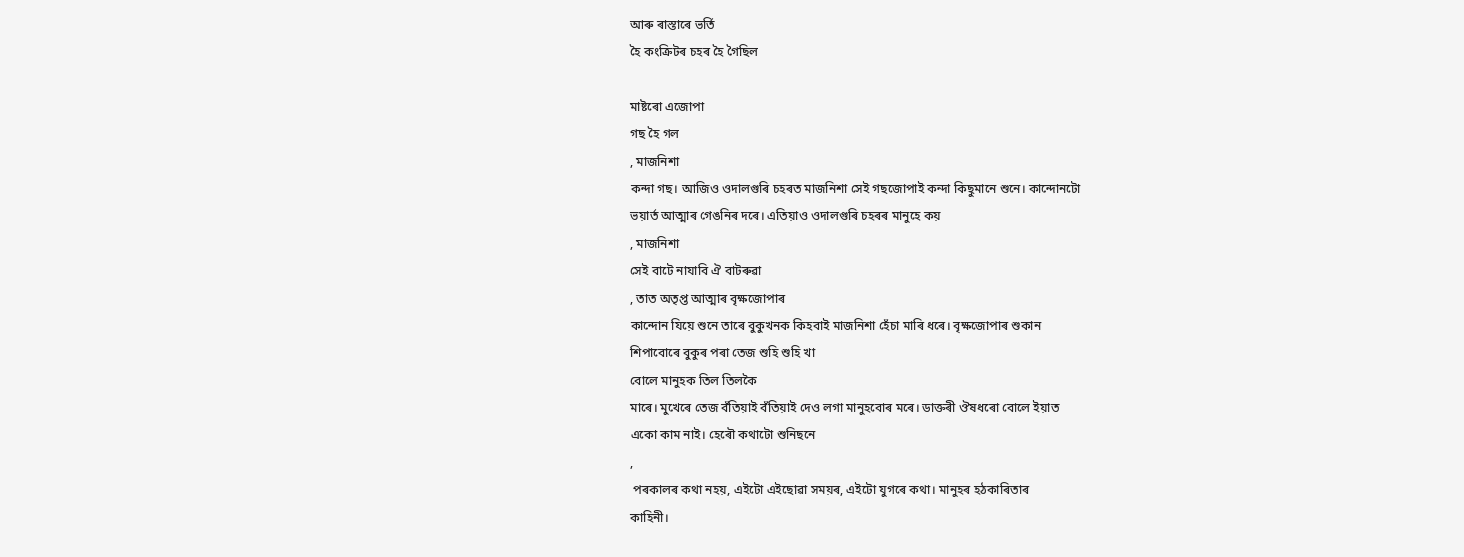আৰু ৰাস্তাৰে ভৰ্তি
হৈ কংক্ৰিটৰ চহৰ হৈ গৈছিল

মাষ্টৰো এজোপা
গছ হৈ গল
, মাজনিশা
কন্দা গছ। আজিও ওদালগুৰি চহৰত মাজনিশা সেই গছজোপাই কন্দা কিছুমানে শুনে। কান্দোনটো
ভয়াৰ্ত আত্মাৰ গেঙনিৰ দৰে। এতিয়াও ওদালগুৰি চহৰৰ মানুহে কয়
, মাজনিশা
সেই বাটে নাযাবি ঐ বাটৰুৱা
, তাত অতৃপ্ত আত্মাৰ বৃক্ষজোপাৰ
কান্দোন যিয়ে শুনে তাৰে বুকুখনক কিহবাই মাজনিশা হেঁচা মাৰি ধৰে। বৃক্ষজোপাৰ শুকান
শিপাবোৰে বুকুৰ পৰা তেজ শুহি শুহি খা
বোলে মানুহক তিল তিলকৈ
মাৰে। মুখেৰে তেজ বঁতিয়াই বঁতিয়াই দেও লগা মানুহবোৰ মৰে। ডাক্তৰী ঔষধৰো বোলে ইয়াত
একো কাম নাই। হেৰৌ কথাটো শুনিছনে
,
 পৰকালৰ কথা নহয়, এইটো এইছোৱা সময়ৰ, এইটো যুগৰে কথা। মানুহৰ হঠকাৰিতাৰ
কাহিনী।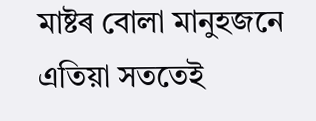মাষ্টৰ বোলা মানুহজনে এতিয়া সততেই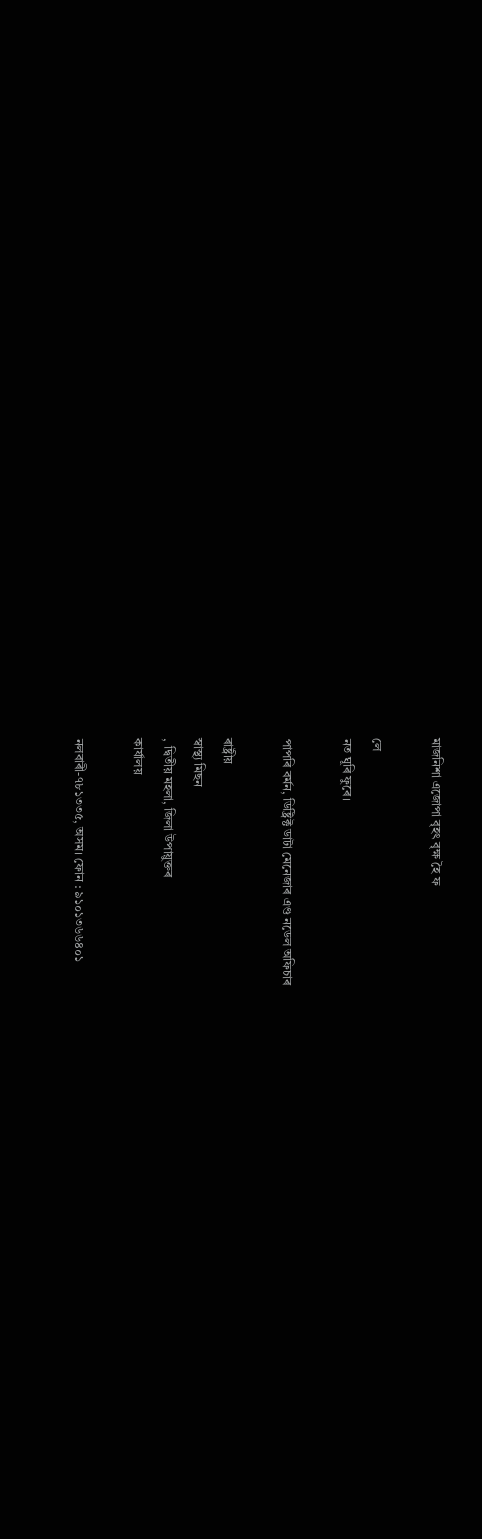মাজনিশা এজোপা বৃহৎ বৃক্ষ হৈ ফ

লে
নত ঘূৰি ফুৰে।

পাপৰি বৰ্মন, ডিষ্ট্ৰিক্ট ডাটা মেনেজাৰ এণ্ড নডেল অফিচাৰ

ৰাষ্ট্ৰীয়
স্বাস্থ্য মিছন
, দ্বিতীয় মহলা, জিলা উপায়ুক্তৰ
কাৰ্যালয়

নলবাৰী-৭৮১৩৩৫, অসম। ফোন : ৯১০১৩৬৬৪০১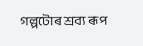গল্পটোৰ শ্ৰব্য ৰূপ